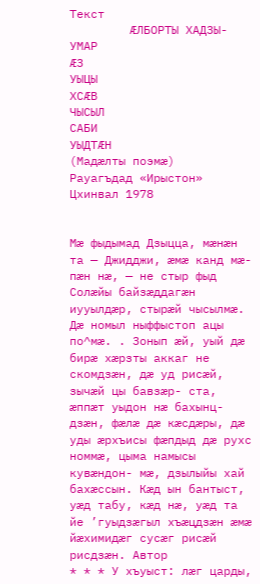Текст
                    ÆЛБОРТЫ ХАДЗЫ-УМАР
ÆЗ
УЫЦЫ
ХСÆВ
ЧЫСЫЛ
САБИ
УЫДТÆН
(Мадæлты поэмæ)
Рауагъдад «Ирыстон»
Цхинвал 1978


Мæ фыдымад Дзыцца, мæнæн та — Джидджи, æмæ канд мæ- пæн нæ, — не стыр фыд Солæйы байзæддагæн иууылдæр, стырæй чысылмæ. Дæ номыл ныффыстоп ацы по^мæ. . Зонып æй, уый дæ бирæ хæрзты аккаг не скомдзæн, дæ уд рисæй, зычæй цы бавзæр- ста, æппæт уыдон нæ бахынц- дзæн, фæлæ дæ кæсдæры, дæ уды æрхъисы фæпдыд дæ рухс номмæ, цыма намысы кувæндон- мæ, дзылыйы хай бахæссын. Кæд ын бантыст, уæд табу, кæд нæ, уæд та йе ’гуыдзæгыл хъæцдзæн æмæ йæхимидæг сусæг рисæй рисдзæн. Автор
* * * У хъуыст: лæг царды,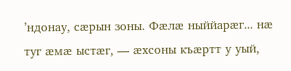’ндонау, сæрын зоны. Фæлæ ныййарæг... нæ туг æмæ ыстæг, — æхсоны къæртт у уый,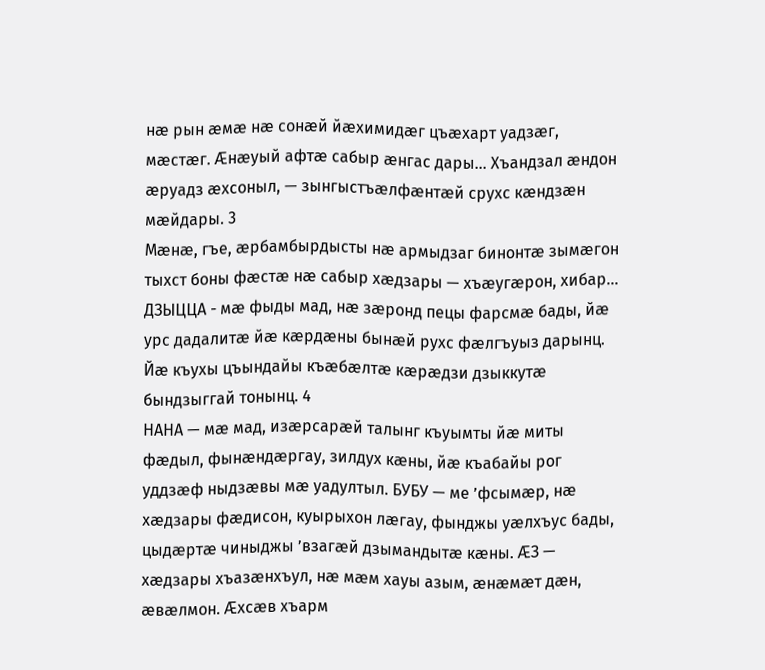нæ рын æмæ нæ сонæй йæхимидæг цъæхарт уадзæг, мæстæг. Æнæуый афтæ сабыр æнгас дары... Хъандзал æндон æруадз æхсоныл, — зынгыстъæлфæнтæй срухс кæндзæн мæйдары. 3
Мæнæ, гъе, æрбамбырдысты нæ армыдзаг бинонтæ зымæгон тыхст боны фæстæ нæ сабыр хæдзары — хъæугæрон, хибар... ДЗЫЦЦА - мæ фыды мад, нæ зæронд пецы фарсмæ бады, йæ урс дадалитæ йæ кæрдæны бынæй рухс фæлгъуыз дарынц. Йæ къухы цъындайы къæбæлтæ кæрæдзи дзыккутæ бындзыггай тонынц. 4
НАНА — мæ мад, изæрсарæй талынг къуымты йæ миты фæдыл, фынæндæргау, зилдух кæны, йæ къабайы рог уддзæф ныдзæвы мæ уадултыл. БУБУ — ме ’фсымæр, нæ хæдзары фæдисон, куырыхон лæгау, фынджы уæлхъус бады, цыдæртæ чиныджы ’взагæй дзымандытæ кæны. ÆЗ — хæдзары хъазæнхъул, нæ мæм хауы азым, æнæмæт дæн, æвæлмон. Æхсæв хъарм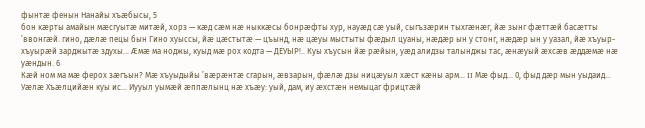фынтæ фенын Нанайы хъæбысы, 5
бон кæрты амайын мæсгуытæ митæй, хорз — кæд сæм нæ ныккæсы бонрæфты хур, науæд сæ уый, сыгъзæрин тыхгæнæг, йæ зынг фæттæй басæтты ’ввонгæй. гино, дæлæ пецы бын Гино хуыссы, йæ цæстытæ — цъынд, нæ цæуы мыстыты фæдыл цуаны, нæдæр ын у стонг, нæдæр ын у уазал, йæ хъуыр-хъуырæй зарджытæ здухы... Æмæ ма ноджы, куыд мæ рох кодта — ДЕУЫР!.. Куы хъусын йæ рæйын, уæд алидзы талынджы тас, æнæуый æхсæв æддæмæ нæ уæндын. 6
Кæй ном ма мæ ферох зæгъын? Мæ хъуыдыйы ’вæрæнтæ сгарын, æвзарын, фæлæ дзы ницæуыл хæст кæны арм... II Мæ фыд... 0, фыд дæр мын уыдаид... Уæлæ Хъæлцийæн куы ис... Иууыл уымæй æппæлынц нæ хъæу: уый, дам, иу æхстæн немыцаг фрицтæй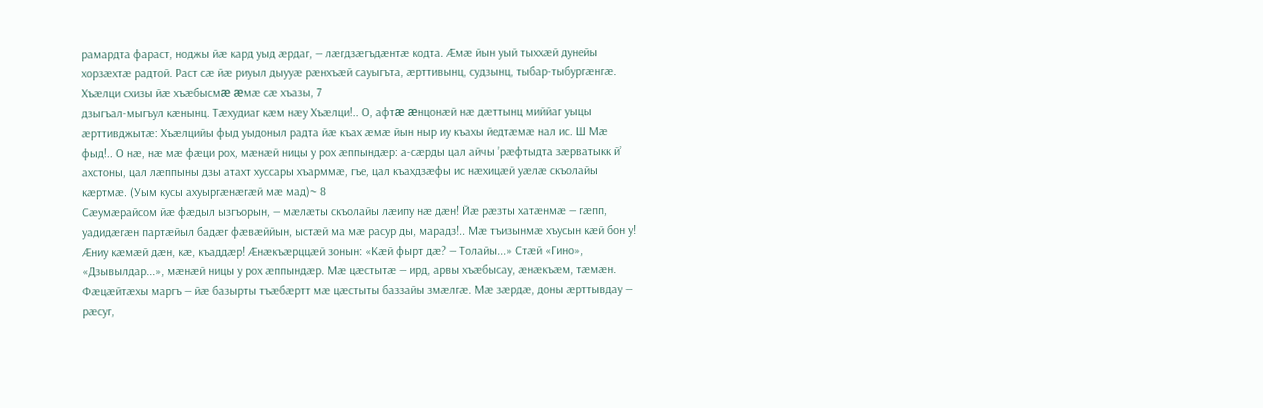рамардта фараст, ноджы йæ кард уыд æрдаг, — лæгдзæгъдæнтæ кодта. Æмæ йын уый тыххæй дунейы хорзæхтæ радтой. Раст сæ йæ риуыл дыууæ рæнхъæй сауыгъта, æрттивынц, судзынц, тыбар-тыбургæнгæ. Хъæлци схизы йæ хъæбысмæ æмæ сæ хъазы, 7
дзыгъал-мыгъул кæнынц. Тæхудиаг кæм нæу Хъæлци!.. О, афтæ æнцонæй нæ дæттынц миййаг уыцы æрттивджытæ: Хъæлцийы фыд уыдоныл радта йæ къах æмæ йын ныр иу къахы йедтæмæ нал ис. Ш Мæ фыд!.. О нæ, нæ мæ фæци рох, мæнæй ницы у рох æппындæр: а-сæрды цал айчы ’рæфтыдта зæрватыкк й’ ахстоны, цал лæппыны дзы атахт хуссары хъарммæ, гъе, цал къахдзæфы ис нæхицæй уæлæ скъолайы кæртмæ. (Уым кусы ахуыргæнæгæй мæ мад)~ 8
Сæумæрайсом йæ фæдыл ызгъорын, — мæлæты скъолайы лæипу нæ дæн! Йæ рæзты хатæнмæ — гæпп, уадидæгæн партæйыл бадæг фæвæййын, ыстæй ма мæ расур ды, марадз!.. Мæ тъизынмæ хъусын кæй бон у! Æниу кæмæй дæн, кæ, къаддæр! Æнæкъæрццæй зонын: «Кæй фырт дæ? — Толайы...» Стæй «Гино», «Дзывылдар...», мæнæй ницы у рох æппындæр. Мæ цæстытæ — ирд, арвы хъæбысау, æнæкъæм, тæмæн. Фæцæйтæхы маргъ — йæ базырты тъæбæртт мæ цæстыты баззайы змæлгæ. Мæ зæрдæ, доны æрттывдау — рæсуг,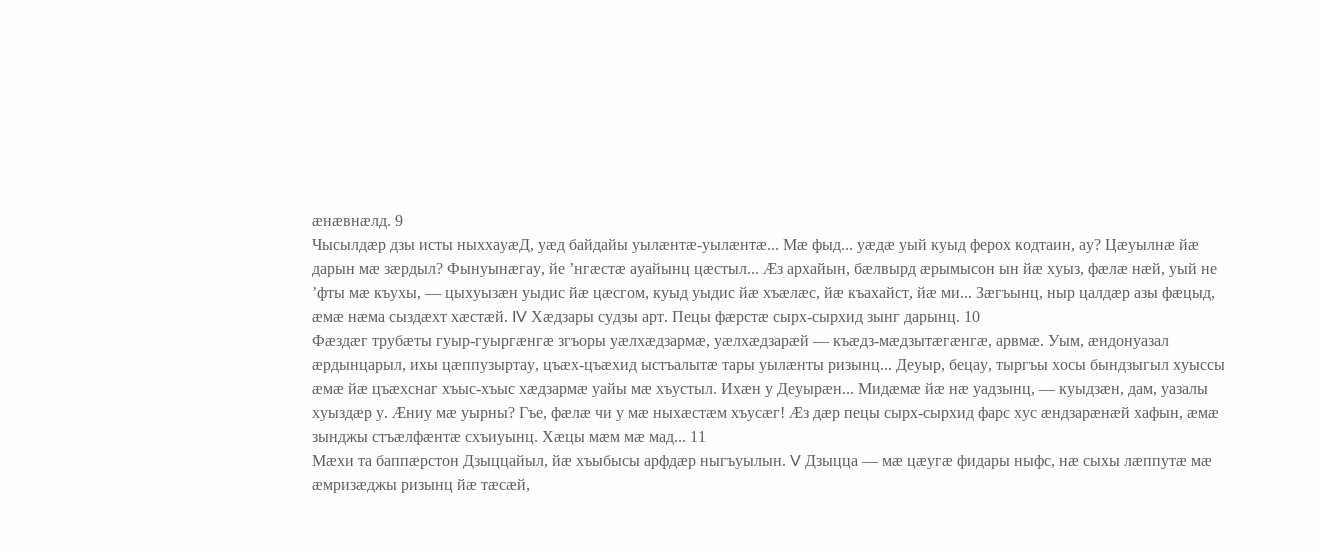æнæвнæлд. 9
Чысылдæр дзы исты ныххауæД, уæд байдайы уылæнтæ-уылæнтæ... Мæ фыд... уæдæ уый куыд ферох кодтаин, ау? Цæуылнæ йæ дарын мæ зæрдыл? Фынуынæгау, йе ’нгæстæ ауайынц цæстыл... Æз архайын, бæлвырд æрымысон ын йæ хуыз, фæлæ нæй, уый не ’фты мæ къухы, — цыхуызæн уыдис йæ цæсгом, куыд уыдис йæ хъæлæс, йæ къахайст, йæ ми... Зæгъынц, ныр цалдæр азы фæцыд, æмæ нæма сыздæхт хæстæй. IV Хæдзары судзы арт. Пецы фæрстæ сырх-сырхид зынг дарынц. 10
Фæздæг трубæты гуыр-гуыргæнгæ згъоры уæлхæдзармæ, уæлхæдзарæй — къæдз-мæдзытæгæнгæ, арвмæ. Уым, æндонуазал æрдынцарыл, ихы цæппузыртау, цъæх-цъæхид ыстъалытæ тары уылæнты ризынц... Деуыр, бецау, тыргъы хосы бындзыгыл хуыссы æмæ йæ цъæхснаг хъыс-хъыс хæдзармæ уайы мæ хъустыл. Ихæн у Деуырæн... Мидæмæ йæ нæ уадзынц, — куыдзæн, дам, уазалы хуыздæр у. Æниу мæ уырны? Гъе, фæлæ чи у мæ ныхæстæм хъусæг! Æз дæр пецы сырх-сырхид фарс хус æндзарæнæй хафын, æмæ зынджы стъæлфæнтæ схъиуынц. Хæцы мæм мæ мад... 11
Мæхи та баппæрстон Дзыццайыл, йæ хъыбысы арфдæр ныгъуылын. V Дзыцца — мæ цæугæ фидары ныфс, нæ сыхы лæппутæ мæ æмризæджы ризынц йæ тæсæй,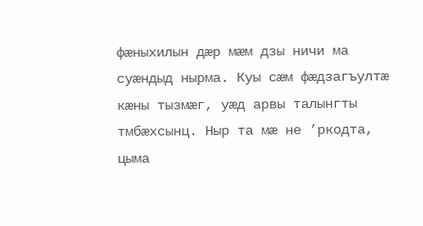фæныхилын дæр мæм дзы ничи ма суæндыд нырма. Куы сæм фæдзагъултæ кæны тызмæг, уæд арвы талынгты тмбæхсынц. Ныр та мæ не ’ркодта, цыма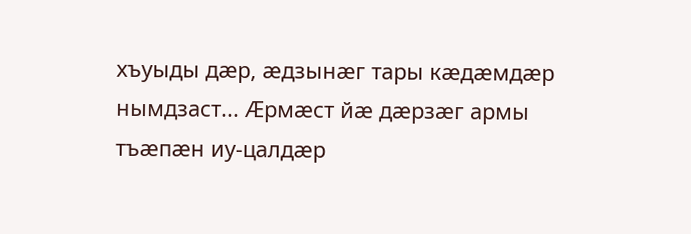хъуыды дæр, æдзынæг тары кæдæмдæр нымдзаст... Æрмæст йæ дæрзæг армы тъæпæн иу-цалдæр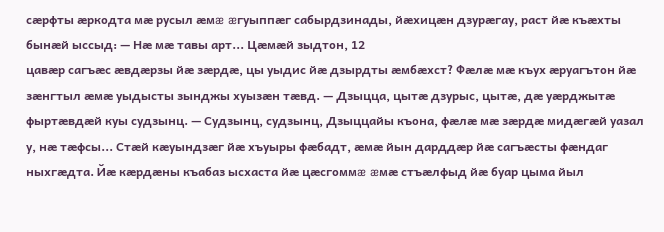сæрфты æркодта мæ русыл æмæ æгуыппæг сабырдзинады, йæхицæн дзурæгау, раст йæ къæхты бынæй ыссыд: — Нæ мæ тавы арт... Цæмæй зыдтон, 12
цавæр сагъæс æвдæрзы йæ зæрдæ, цы уыдис йæ дзырдты æмбæхст? Фæлæ мæ къух æруагътон йæ зæнгтыл æмæ уыдысты зынджы хуызæн тæвд. — Дзыцца, цытæ дзурыс, цытæ, дæ уæрджытæ фыртæвдæй куы судзынц. — Судзынц, судзынц, Дзыццайы къона, фæлæ мæ зæрдæ мидæгæй уазал у, нæ тæфсы... Стæй кæуындзæг йæ хъуыры фæбадт, æмæ йын дарддæр йæ сагъæсты фæндаг ныхгæдта. Йæ кæрдæны къабаз ысхаста йæ цæсгоммæ æмæ стъæлфыд йæ буар цыма йыл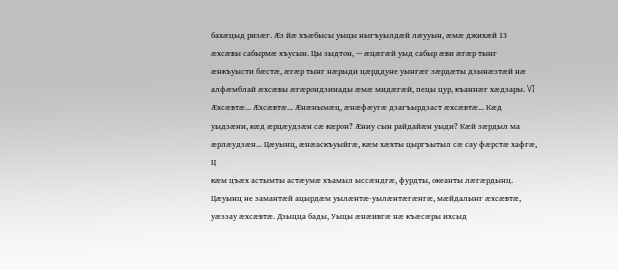бахæцыд ризæг. Æз йæ хъæбысы уыцы ныгъуылдæй лæууын, æмæ джихæй 13
æхсæвы сабырмæ хъусын. Цы зыдтон, — æцæгæй уыд сабыр æви æгæр тынг æнкъуысти бæстæ, æгæр тынг нæрыди цæрддуне уынгæг зæрдæты дзынæзтæй нæ алфæмблай æхсæвы æгæрондзинады æмæ мидæгæй, пецы цур, къаннæг хæдзары. VI Æхсæвтæ... Æхсæвтæ... Æнæнымæц, æнæфæугæ дзагъырдзаст æхсæвтæ... Кæд уыдзæни, кæд æрцæудзæн сæ кæрон? Æниу сын райдайæн уыди? Кæй зæрдыл ма æрлæудзæн... Цæуынц, æнæаскъуыйгæ, кæм хæхты цыргъытыл сæ сау фæрстæ хафгæ, Ц
кæм цъæх астымты астæумæ хъамыл ыссæндгæ, фурдты, океанты лæгæрдынц. Цæуынц не замантæй ацырдæм уылæнтæ-уылæнтæгæнгæ, мæйдалынг æхсæвтæ, уæззау æхсæвтæ. Дзыцца бады, Уыцы æнæивгæ нæ къæсæры ихсыд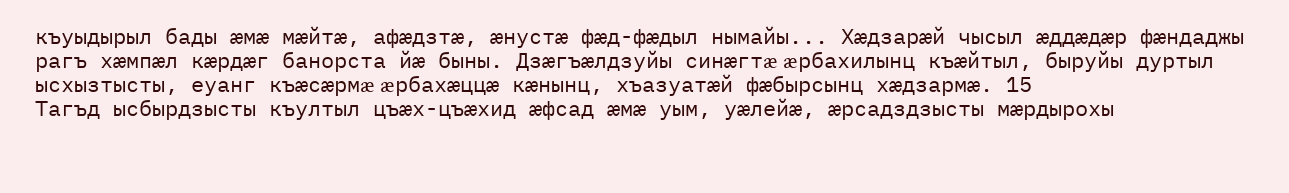къуыдырыл бады æмæ мæйтæ, афæдзтæ, æнустæ фæд-фæдыл нымайы... Хæдзарæй чысыл æддæдæр фæндаджы рагъ хæмпæл кæрдæг банорста йæ быны. Дзæгъæлдзуйы синæгтæ æрбахилынц къæйтыл, быруйы дуртыл ысхызтысты, еуанг къæсæрмæ æрбахæццæ кæнынц, хъазуатæй фæбырсынц хæдзармæ. 15
Тагъд ысбырдзысты къултыл цъæх-цъæхид æфсад æмæ уым, уæлейæ, æрсадздзысты мæрдырохы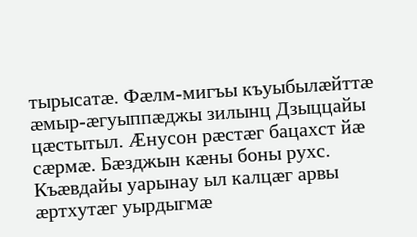тырысатæ. Фæлм-мигъы къуыбылæйттæ æмыр-æгуыппæджы зилынц Дзыццайы цæстытыл. Æнусон рæстæг бацахст йæ сæрмæ. Бæзджын кæны боны рухс. Къæвдайы уарынау ыл калцæг арвы æртхутæг уырдыгмæ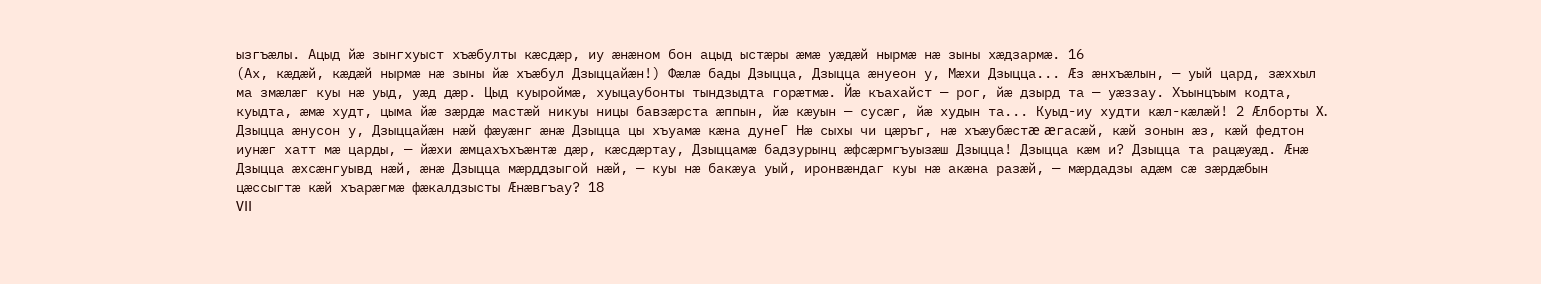ызгъæлы. Ацыд йæ зынгхуыст хъæбулты кæсдæр, иу æнæном бон ацыд ыстæры æмæ уæдæй нырмæ нæ зыны хæдзармæ. 16
(Ах, кæдæй, кæдæй нырмæ нæ зыны йæ хъæбул Дзыццайæн!) Фæлæ бады Дзыцца, Дзыцца æнуеон у, Мæхи Дзыцца... Æз æнхъæлын, — уый цард, зæххыл ма змæлæг куы нæ уыд, уæд дæр. Цыд куыроймæ, хуыцаубонты тындзыдта горæтмæ. Йæ къахайст — рог, йæ дзырд та — уæззау. Хъынцъым кодта, куыдта, æмæ худт, цыма йæ зæрдæ мастæй никуы ницы бавзæрста æппын, йæ кæуын — сусæг, йæ худын та... Куыд-иу худти кæл-кæлæй! 2 Æлборты X.
Дзыцца æнусон у, Дзыццайæн нæй фæуæнг æнæ Дзыцца цы хъуамæ кæна дунеГ Нæ сыхы чи цæръг, нæ хъæубæстæ æгасæй, кæй зонын æз, кæй федтон иунæг хатт мæ царды, — йæхи æмцахъхъæнтæ дæр, кæсдæртау, Дзыццамæ бадзурынц æфсæрмгъуызæш Дзыцца! Дзыцца кæм и? Дзыцца та рацæуæд. Æнæ Дзыцца æхсæнгуывд нæй, æнæ Дзыцца мæрддзыгой нæй, — куы нæ бакæуа уый, иронвæндаг куы нæ акæна разæй, — мæрдадзы адæм сæ зæрдæбын цæссыгтæ кæй хъарæгмæ фæкалдзысты Æнæвгъау? 18
VII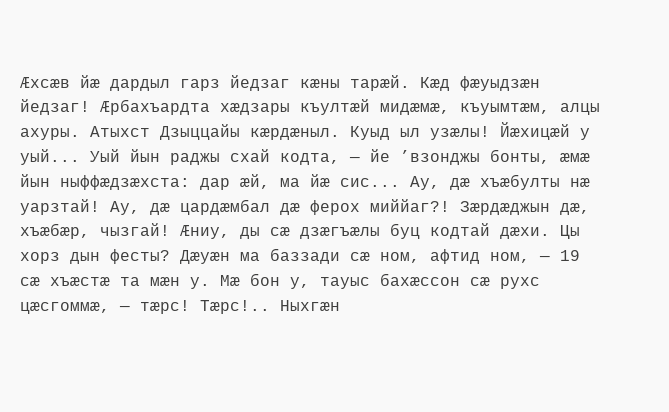Æхсæв йæ дардыл гарз йедзаг кæны тарæй. Кæд фæуыдзæн йедзаг! Æрбахъардта хæдзары къултæй мидæмæ, къуымтæм, алцы ахуры. Атыхст Дзыццайы кæрдæныл. Куыд ыл узæлы! Йæхицæй у уый... Уый йын раджы схай кодта, — йе ’взонджы бонты, æмæ йын ныффæдзæхста: дар æй, ма йæ сис... Ау, дæ хъæбулты нæ уарзтай! Ау, дæ цардæмбал дæ ферох миййаг?! Зæрдæджын дæ, хъæбæр, чызгай! Æниу, ды сæ дзæгъæлы буц кодтай дæхи. Цы хорз дын фесты? Дæуæн ма баззади сæ ном, афтид ном, — 19
сæ хъæстæ та мæн у. Мæ бон у, тауыс бахæссон сæ рухс цæсгоммæ, — тæрс! Тæрс!.. Ныхгæн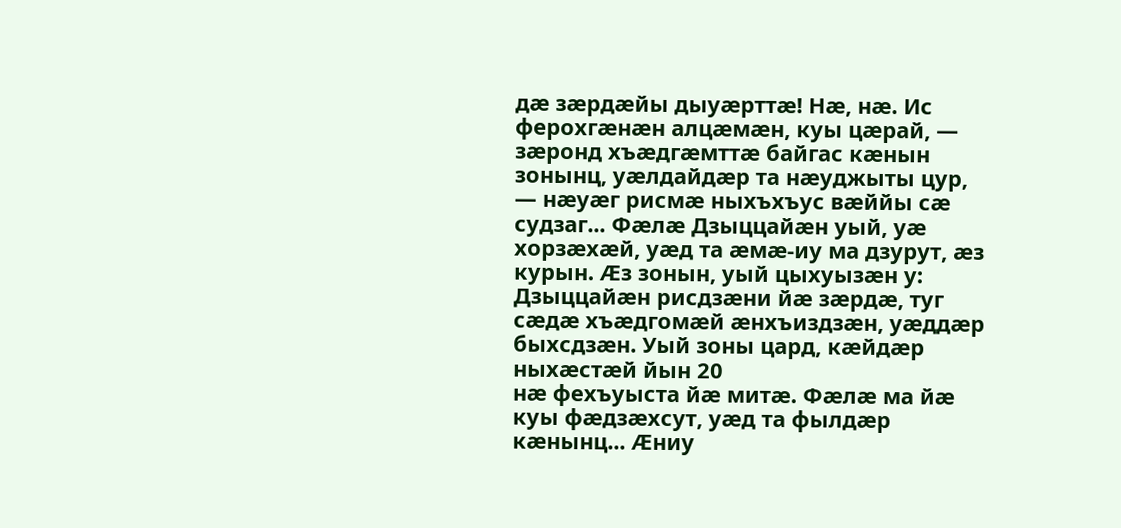дæ зæрдæйы дыуæрттæ! Нæ, нæ. Ис ферохгæнæн алцæмæн, куы цæрай, — зæронд хъæдгæмттæ байгас кæнын зонынц, уæлдайдæр та нæуджыты цур, — нæуæг рисмæ ныхъхъус вæййы сæ судзаг... Фæлæ Дзыццайæн уый, уæ хорзæхæй, уæд та æмæ-иу ма дзурут, æз курын. Æз зонын, уый цыхуызæн у: Дзыццайæн рисдзæни йæ зæрдæ, туг сæдæ хъæдгомæй æнхъиздзæн, уæддæр быхсдзæн. Уый зоны цард, кæйдæр ныхæстæй йын 20
нæ фехъуыста йæ митæ. Фæлæ ма йæ куы фæдзæхсут, уæд та фылдæр кæнынц... Æниу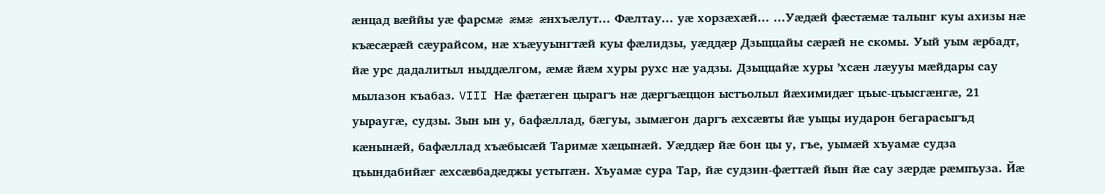æнцад вæййы уæ фарсмæ æмæ æнхъæлут... Фæлтау... уæ хорзæхæй... ...Уæдæй фæстæмæ талынг куы ахизы нæ къæсæрæй сæурайсом, нæ хъæууынгтæй куы фæлидзы, уæддæр Дзыццайы сæрæй не скомы. Уый уым æрбадт, йæ урс дадалитыл ныддæлгом, æмæ йæм хуры рухс нæ уадзы. Дзыццайæ хуры ’хсæн лæууы мæйдары сау мылазон къабаз. VIII Нæ фæтæген цырагъ нæ дæргъæццон ыстъолыл йæхимидæг цъыс-цъысгæнгæ, 21
уыраугæ, судзы. Зын ын у, бафæллад, бæгуы, зымæгон даргъ æхсæвты йæ уыцы иударон бегарасыгъд кæнынæй, бафæллад хъæбысæй Таримæ хæцынæй. Уæддæр йæ бон цы у, гъе, уымæй хъуамæ судза цъындабийæг æхсæвбадæджы устытæн. Хъуамæ сура Тар, йæ судзин-фæттæй йын йæ сау зæрдæ рæмпъуза. Йæ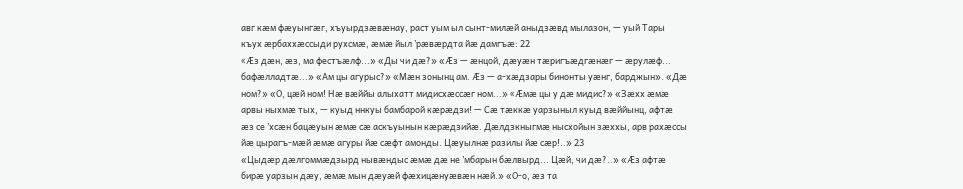авг кæм фæуынгæг, хъуырдзæвæнау, раст уым ыл сынт-милæй аныдзæвд мылазон, — уый Тары къух æрбаххæссыди рухсмæ, æмæ йыл ’рæвæрдта йæ дамгъæ: 22
«Æз дæн, æз, ма фестъæлф...» «Ды чи дæ?» «Æз — æнцой, дæуæн тæригъæдгæнæг — æрулæф... бафæлладтæ...» «Ам цы агурыс?» «Мæн зонынц ам. Æз — а-хæдзары бинонты уæнг, барджын». «Дæ ном?» «О, цæй ном! Нæ вæййы алыхатт мидисхæссæг ном...» «Æмæ цы у дæ мидис?» «Зæхх æмæ арвы ныхмæ тых, — куыд ннкуы бамбарой кæрæдзи! — Сæ тæккæ уарзыныл куыд вæййынц, афтæ æз се ’хсæн бацæуын æмæ сæ аскъуынын кæрæдзийæ. Дæлдзкныгмæ нысхойын зæххы, арв рахæссы йæ цырагъ-мæй æмæ агуры йæ сæфт амонды. Цæуылнæ разилы йæ сæр!..» 23
«Цыдæр дæлгоммæдзырд нывæндыс æмæ дæ не ’мбарын бæлвырд... Цæй, чи дæ?..» «Æз афтæ бирæ уарзын дæу, æмæ мын дæуæй фæхицæнуæвæн нæй.» «О-о, æз та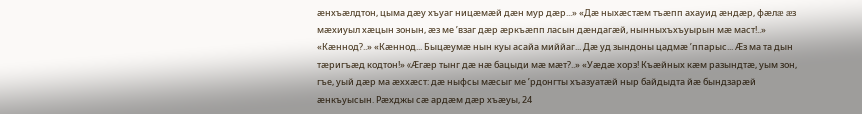æнхъæлдтон, цыма дæу хъуаг ницæмæй дæн мур дæр...» «Дæ ныхæстæм тъæпп ахауид æндæр, фæлæ æз мæхиуыл хæцын зонын, æз ме ’взаг дæр æркъæпп ласын дæндагæй, нынныхъхъуырын мæ маст!..» «Кæннод?..» «Кæннод... Быцæумæ нын куы асайа миййаг... Дæ уд зындоны цадмæ ’ппарыс... Æз ма та дын тæригъæд кодтон!» «Æгæр тынг дæ нæ бацыди мæ мæт?..» «Уæдæ хорз! Къæйных кæм разындтæ, уым зон, гъе, уый дæр ма æххæст: дæ ныфсы мæсыг ме ’рдонгты хъазуатæй ныр байдыдта йæ бындзарæй æнкъуысын. Рæхджы сæ ардæм дæр хъæуы, 24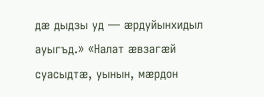дæ дыдзы уд — æрдуйынхидыл ауыгъд.» «Налат æвзагæй суасыдтæ, уынын, мæрдон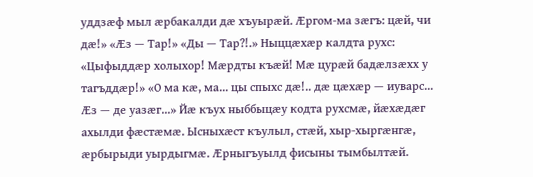уддзæф мыл æрбакалди дæ хъуырæй. Æргом-ма зæгъ: цæй, чи дæ!» «Æз — Тар!» «Ды — Тар?!.» Ныццæхæр калдта рухс: «Цыфыддæр холыхор! Мæрдты къæй! Мæ цурæй бадæлзæхх у тагъддæр!» «О ма кæ, ма... цы спыхс дæ!.. дæ цæхæр — иуварс... Æз — де уазæг...» Йæ къух ныббыцæу кодта рухсмæ, йæхæдæг ахылди фæстæмæ. Ысныхæст къулыл, стæй, хыр-хыргæнгæ, æрбырыди уырдыгмæ. Æрныгъуылд фисыны тымбылтæй.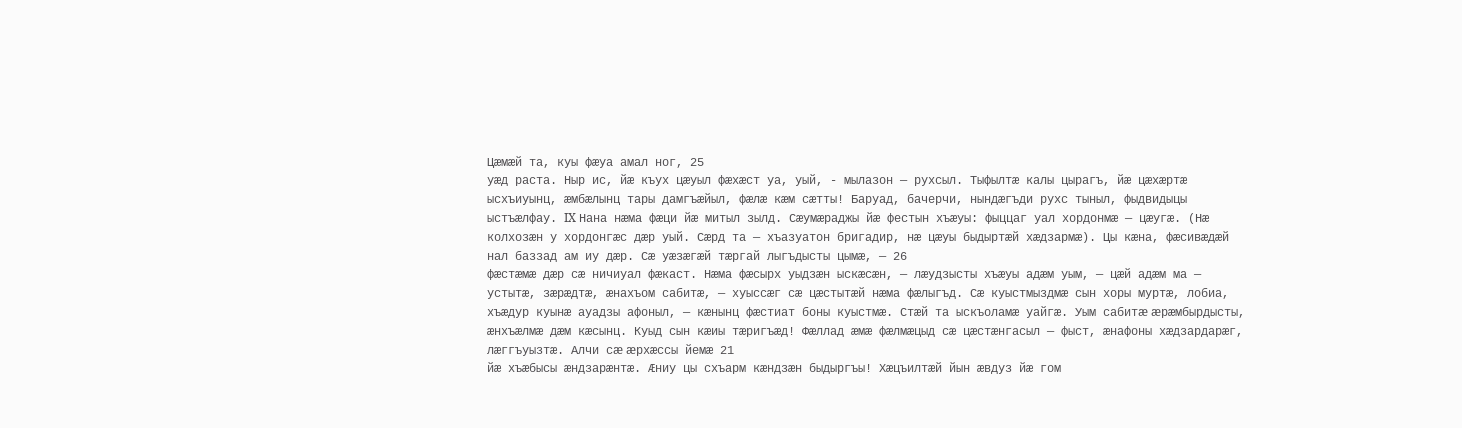Цæмæй та, куы фæуа амал ног, 25
уæд раста. Ныр ис, йæ къух цæуыл фæхæст уа, уый, - мылазон — рухсыл. Тыфылтæ калы цырагъ, йæ цæхæртæ ысхъиуынц, æмбæлынц тары дамгъæйыл, фæлæ кæм сæтты! Баруад, бачерчи, нындæгъди рухс тыныл, фыдвидыцы ыстъæлфау. IX Нана нæма фæци йæ митыл зылд. Сæумæраджы йæ фестын хъæуы: фыццаг уал хордонмæ — цæугæ. (Нæ колхозæн у хордонгæс дæр уый. Сæрд та — хъазуатон бригадир, нæ цæуы быдыртæй хæдзармæ). Цы кæна, фæсивæдæй нал баззад ам иу дæр. Сæ уæзæгæй тæргай лыгъдысты цымæ, — 26
фæстæмæ дæр сæ ничиуал фæкаст. Нæма фæсырх уыдзæн ыскæсæн, — лæудзысты хъæуы адæм уым, — цæй адæм ма — устытæ, зæрæдтæ, æнахъом сабитæ, — хуыссæг сæ цæстытæй нæма фæлыгъд. Сæ куыстмыздмæ сын хоры муртæ, лобиа, хъæдур куынæ ауадзы афоныл, — кæнынц фæстиат боны куыстмæ. Стæй та ыскъоламæ уайгæ. Уым сабитæ æрæмбырдысты, æнхъæлмæ дæм кæсынц. Куыд сын кæиы тæригъæд! Фæллад æмæ фæлмæцыд сæ цæстæнгасыл — фыст, æнафоны хæдзардарæг, лæггъуызтæ. Алчи сæ æрхæссы йемæ 21
йæ хъæбысы æндзарæнтæ. Æниу цы схъарм кæндзæн быдыргъы! Хæцъилтæй йын æвдуз йæ гом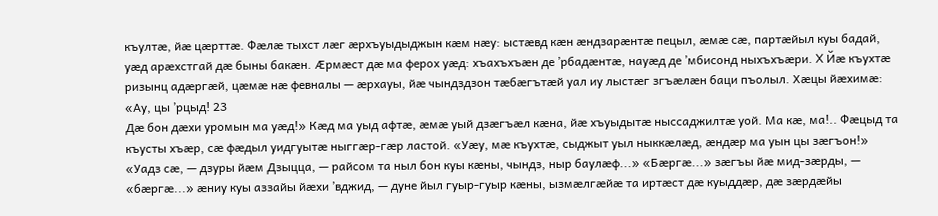къултæ, йæ цæрттæ. Фæлæ тыхст лæг æрхъуыдыджын кæм нæу: ыстæвд кæн æндзарæнтæ пецыл, æмæ сæ, партæйыл куы бадай, уæд арæхстгай дæ быны бакæн. Æрмæст дæ ма ферох уæд: хъахъхъæн де ’рбадæнтæ, науæд де ’мбисонд ныхъхъæри. X Йæ къухтæ ризынц адæргæй, цæмæ нæ февналы — æрхауы, йæ чындздзон тæбæгътæй уал иу лыстæг згъæлæн баци пъолыл. Хæцы йæхимæ: «Ау, цы ’рцыд! 23
Дæ бон дæхи уромын ма уæд!» Кæд ма уыд афтæ, æмæ уый дзæгъæл кæна, йæ хъуыдытæ ныссаджилтæ уой. Ма кæ, ма!.. Фæцыд та къусты хъæр, сæ фæдыл уидгуытæ ныггæр-гæр ластой. «Уæу, мæ къухтæ, сыджыт уыл ныккæлæд, æндæр ма уын цы зæгъон!» «Уадз сæ, — дзуры йæм Дзыцца, — райсом та ныл бон куы кæны, чындз, ныр баулæф...» «Бæргæ...» зæгъы йæ мид-зæрды, — «бæргæ...» æниу куы аззайы йæхи ’вджид, — дуне йыл гуыр-гуыр кæны, ызмæлгæйæ та иртæст дæ куыддæр, дæ зæрдæйы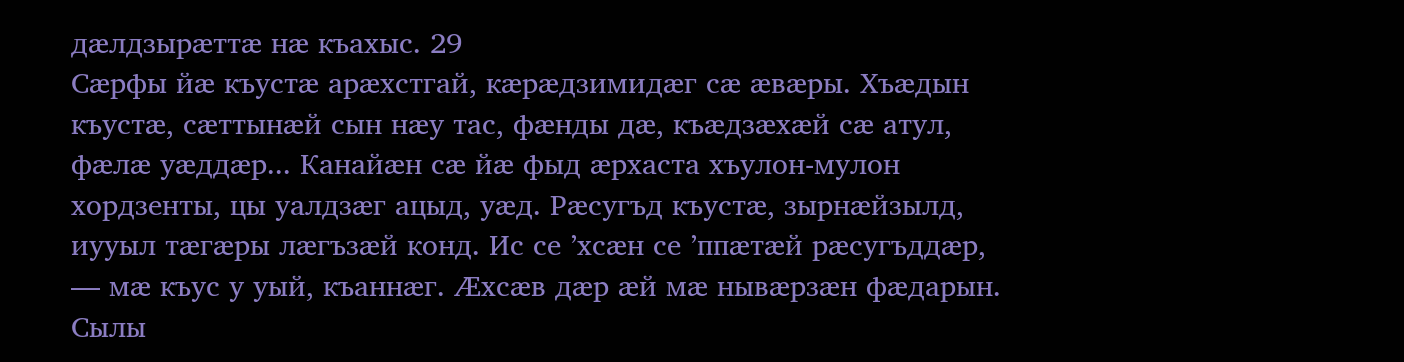дæлдзырæттæ нæ къахыс. 29
Сæрфы йæ къустæ арæхстгай, кæрæдзимидæг сæ æвæры. Хъæдын къустæ, сæттынæй сын нæу тас, фæнды дæ, къæдзæхæй сæ атул, фæлæ уæддæр... Канайæн сæ йæ фыд æрхаста хъулон-мулон хордзенты, цы уалдзæг ацыд, уæд. Рæсугъд къустæ, зырнæйзылд, иууыл тæгæры лæгъзæй конд. Ис се ’хсæн се ’ппæтæй рæсугъддæр, — мæ къус у уый, къаннæг. Æхсæв дæр æй мæ нывæрзæн фæдарын. Сылы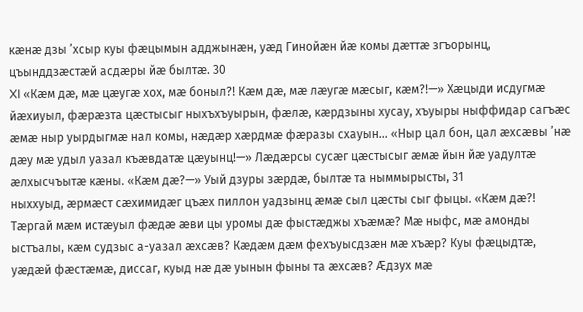кæнæ дзы ’хсыр куы фæцымын адджынæн, уæд Гинойæн йæ комы дæттæ згъорынц, цъынддзæстæй асдæры йæ былтæ. 30
XI «Кæм дæ, мæ цæугæ хох, мæ боныл?! Кæм дæ, мæ лæугæ мæсыг, кæм?!—» Хæцыди исдугмæ йæхиуыл, фæрæзта цæстысыг ныхъхъуырын, фæлæ, кæрдзыны хусау, хъуыры ныффидар сагъæс æмæ ныр уырдыгмæ нал комы, нæдæр хæрдмæ фæразы схауын... «Ныр цал бон, цал æхсæвы ’нæ дæу мæ удыл уазал къæвдатæ цæуынц!—» Лæдæрсы сусæг цæстысыг æмæ йын йæ уадултæ æлхысчъытæ кæны. «Кæм дæ?—» Уый дзуры зæрдæ, былтæ та ныммырысты, 31
ныххуыд, æрмæст сæхимидæг цъæх пиллон уадзынц æмæ сыл цæсты сыг фыцы. «Кæм дæ?! Тæргай мæм истæуыл фæдæ æви цы уромы дæ фыстæджы хъæмæ? Мæ ныфс, мæ амонды ыстъалы, кæм судзыс а-уазал æхсæв? Кæдæм дæм фехъуысдзæн мæ хъæр? Куы фæцыдтæ, уæдæй фæстæмæ, диссаг, куыд нæ дæ уынын фыны та æхсæв? Æдзух мæ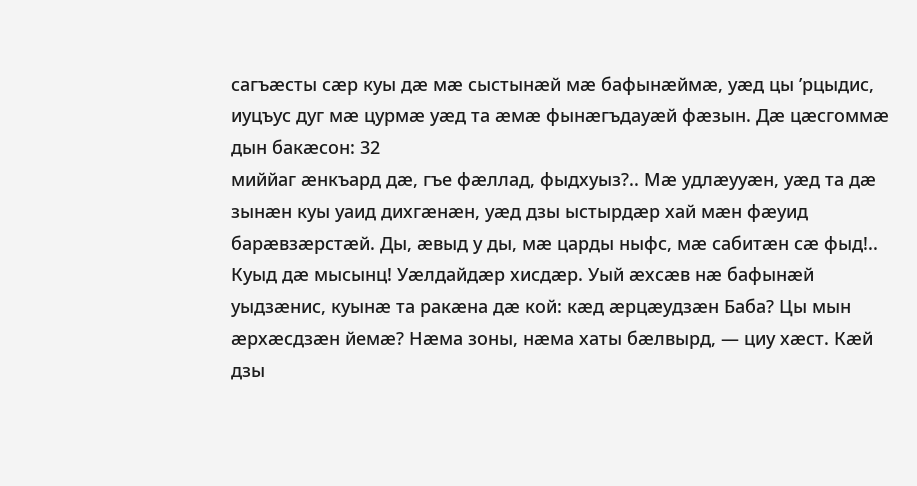сагъæсты сæр куы дæ мæ сыстынæй мæ бафынæймæ, уæд цы ’рцыдис, иуцъус дуг мæ цурмæ уæд та æмæ фынæгъдауæй фæзын. Дæ цæсгоммæ дын бакæсон: 32
миййаг æнкъард дæ, гъе фæллад, фыдхуыз?.. Мæ удлæууæн, уæд та дæ зынæн куы уаид дихгæнæн, уæд дзы ыстырдæр хай мæн фæуид барæвзæрстæй. Ды, æвыд у ды, мæ царды ныфс, мæ сабитæн сæ фыд!.. Куыд дæ мысынц! Уæлдайдæр хисдæр. Уый æхсæв нæ бафынæй уыдзæнис, куынæ та ракæна дæ кой: кæд æрцæудзæн Баба? Цы мын æрхæсдзæн йемæ? Нæма зоны, нæма хаты бæлвырд, — циу хæст. Кæй дзы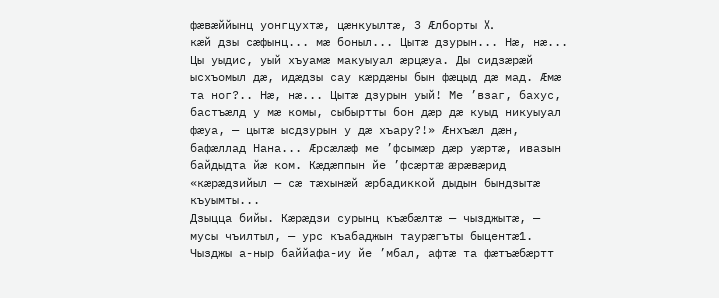фæвæййынц уонгцухтæ, цæнкуылтæ, 3 Æлборты X.
кæй дзы сæфынц... мæ боныл... Цытæ дзурын... Нæ, нæ... Цы уыдис, уый хъуамæ макуыуал æрцæуа. Ды сидзæрæй ысхъомыл дæ, идæдзы сау кæрдæны бын фæцыд дæ мад. Æмæ та ног?.. Нæ, нæ... Цытæ дзурын уый! Ме ’взаг, бахус, бастъæлд у мæ комы, сыбыртты бон дæр дæ куыд никуыуал фæуа, — цытæ ысдзурын у дæ хъару?!» Æнхъæл дæн, бафæллад Нана... Æрсæлæф ме ’фсымæр дæр уæртæ, ивазын байдыдта йæ ком. Кæдæппын йе ’фсæртæ æрæвæрид «кæрæдзийыл — сæ тæхынæй æрбадиккой дыдын бындзытæ къуымты...
Дзыцца бийы. Кæрæдзи сурынц къæбæлтæ — чызджытæ, — мусы чъилтыл, — урс къабаджын таурæгъты быцентæ1. Чызджы а-ныр баййафа-иу йе ’мбал, афтæ та фæтъæбæртт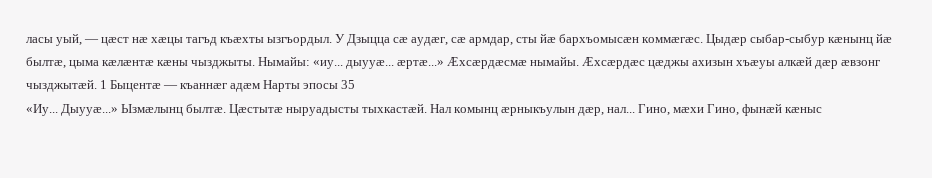ласы уый, — цæст нæ хæцы тагъд къæхты ызгъордыл. У Дзыцца сæ аудæг, сæ армдар, сты йæ бархъомысæн коммæгæс. Цыдæр сыбар-сыбур кæнынц йæ былтæ, цыма кæлæнтæ кæны чызджыты. Нымайы: «иу... дыууæ... æртæ...» Æхсæрдæсмæ нымайы. Æхсæрдæс цæджы ахизын хъæуы алкæй дæр æвзонг чызджытæй. 1 Быцентæ — къаннæг адæм Нарты эпосы 35
«Иу... Дыууæ...» Ызмæлынц былтæ. Цæстытæ ныруадысты тыхкастæй. Нал комынц æрныкъулын дæр, нал... Гино, мæхи Гино, фынæй кæныс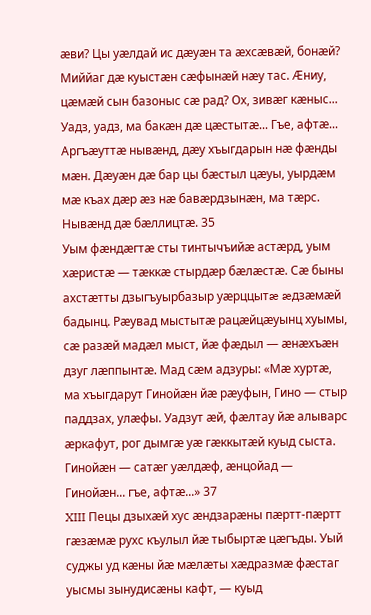æви? Цы уæлдай ис дæуæн та æхсæвæй, бонæй? Миййаг дæ куыстæн сæфынæй нæу тас. Æниу, цæмæй сын базоныс сæ рад? Ох, зивæг кæныс... Уадз, уадз, ма бакæн дæ цæстытæ... Гъе, афтæ... Аргъæуттæ нывæнд, дæу хъыгдарын нæ фæнды мæн. Дæуæн дæ бар цы бæстыл цæуы, уырдæм мæ къах дæр æз нæ бавæрдзынæн, ма тæрс. Нывæнд дæ бæллицтæ. 35
Уым фæндæгтæ сты тинтычъийæ астæрд, уым хæристæ — тæккæ стырдæр бæлæстæ. Сæ быны ахстæтты дзыгъуырбазыр уæрццытæ æдзæмæй бадынц. Рæувад мыстытæ рацæйцæуынц хуымы, сæ разæй мадæл мыст, йæ фæдыл — æнæхъæн дзуг лæппынтæ. Мад сæм адзуры: «Мæ хуртæ, ма хъыгдарут Гинойæн йæ рæуфын, Гино — стыр паддзах, улæфы. Уадзут æй, фæлтау йæ алыварс æркафут, рог дымгæ уæ гæккытæй куыд сыста. Гинойæн — сатæг уæлдæф, æнцойад — Гинойæн... гъе, афтæ...» 37
XIII Пецы дзыхæй хус æндзарæны пæртт-пæртт гæзæмæ рухс къулыл йæ тыбыртæ цæгъды. Уый суджы уд кæны йæ мæлæты хæдразмæ фæстаг уысмы зынудисæны кафт, — куыд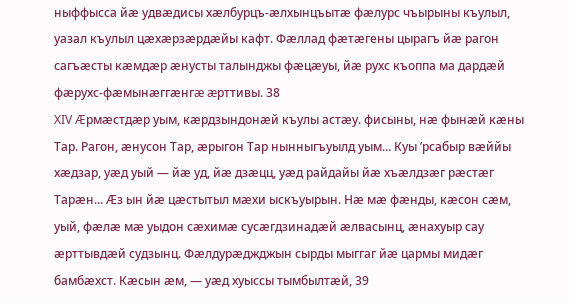ныффысса йæ удвæдисы хæлбурцъ-æлхынцъытæ фæлурс чъырыны къулыл, уазал къулыл цæхæрзæрдæйы кафт. Фæллад фæтæгены цырагъ йæ рагон сагъæсты кæмдæр æнусты талынджы фæцæуы, йæ рухс къоппа ма дардæй фæрухс-фæмынæггæнгæ æрттивы. 38
XIV Æрмæстдæр уым, кæрдзындонæй къулы астæу. фисыны, нæ фынæй кæны Тар. Рагон, æнусон Тар, æрыгон Тар нынныгъуылд уым... Куы ’рсабыр вæййы хæдзар, уæд уый — йæ уд, йæ дзæцц, уæд райдайы йæ хъæлдзæг рæстæг Тарæн... Æз ын йæ цæстытыл мæхи ыскъуырын. Нæ мæ фæнды, кæсон сæм, уый, фæлæ мæ уыдон сæхимæ сусæгдзинадæй æлвасынц, æнахуыр сау æрттывдæй судзынц. Фæлдурæджджын сырды мыггаг йæ цармы мидæг бамбæхст. Кæсын æм, — уæд хуыссы тымбылтæй, 39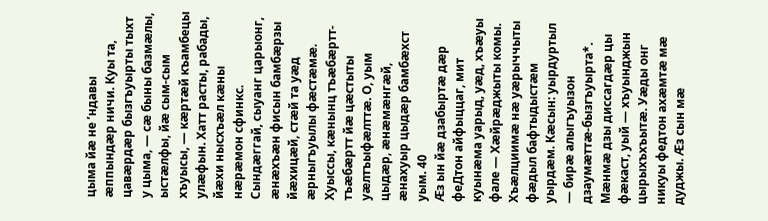цыма йæ не ’ндавы æппындæр ничи. Куы та, цавæрдæр бызгъуырты тыхт у цыма, — сæ быны базмæлы, ыстæлфы, йæ сым-сым хъуысы, — кæртæй къамбецы улæфын. Хатт расты, рабады, йæхи нысхъæл кæны нæрæмон сфинкс. Сындæггай, сыуанг царыонг, æнæхъæн фисын бамбæрзы йæхицæй, стæй та уæд æрныгъуылы фæстæмæ. Хуыссы, кæнынц тъæбæртт-тъæбæртт йæ цæстыты уæлтъыфæлттæ. О, уым цыдæр, æнæмæнгæй, æнахуыр цыдæр бамбæхст уым. 40
Æз ын йæ дзабыртæ дæр феДтон айфыццаг, мит куынæма уарыд, уæд, хъæуы фале — Хæйрæджыты комы. Хъæлциимæ нæ уæрыччыты фæдыл бафтыдыстæм уырдæм. Кæсын: уырдуртыл — бирæ алыгъуызон дзаумæттæ-бызгъуырта*. Мæнмæ дзы диссагдæр цы фæкаст, уый — хъуынджын цырыхъхъытæ. Уæды онг никуы федтон ахæмтæ мæ дуджы. Æз сын мæ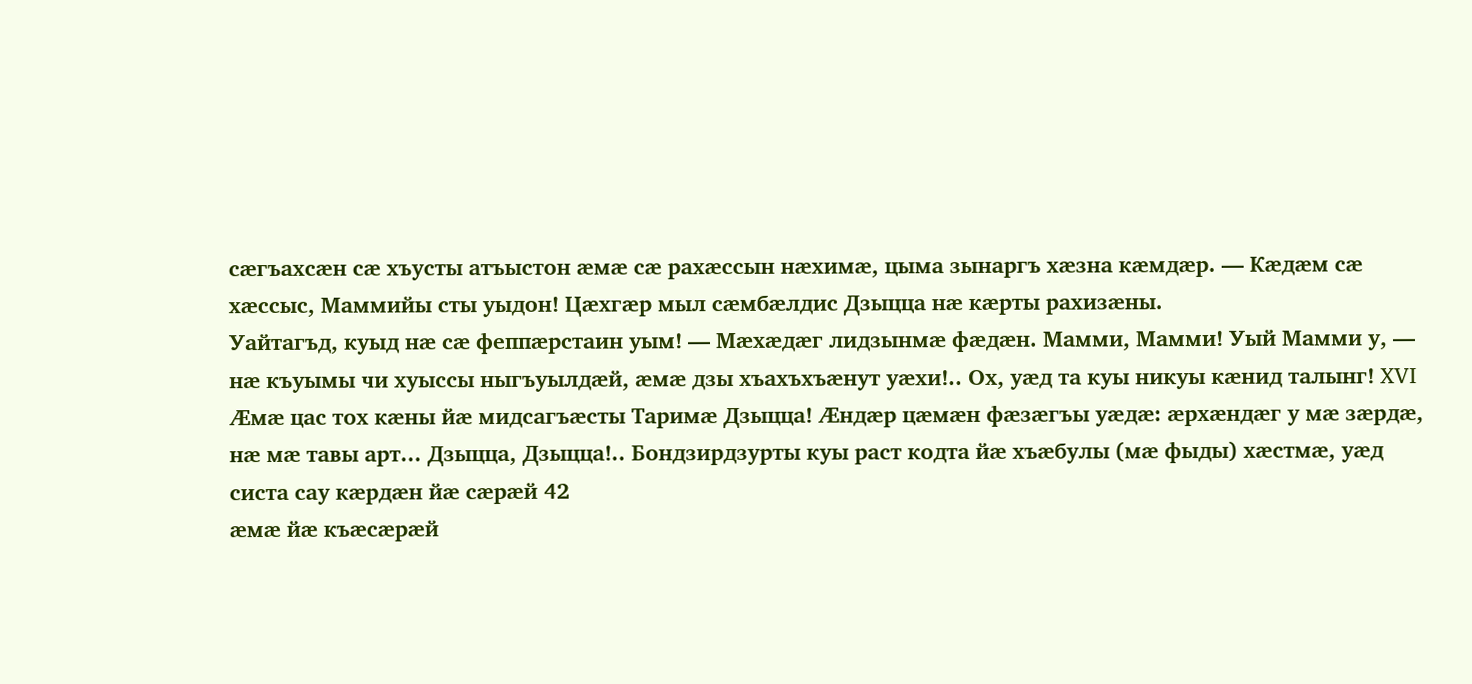сæгъахсæн сæ хъусты атъыстон æмæ сæ рахæссын нæхимæ, цыма зынаргъ хæзна кæмдæр. — Кæдæм сæ хæссыс, Маммийы сты уыдон! Цæхгæр мыл сæмбæлдис Дзыцца нæ кæрты рахизæны.
Уайтагъд, куыд нæ сæ феппæрстаин уым! — Мæхæдæг лидзынмæ фæдæн. Мамми, Мамми! Уый Мамми у, — нæ къуымы чи хуыссы ныгъуылдæй, æмæ дзы хъахъхъæнут уæхи!.. Ох, уæд та куы никуы кæнид талынг! XVI Æмæ цас тох кæны йæ мидсагъæсты Таримæ Дзыцца! Æндæр цæмæн фæзæгъы уæдæ: æрхæндæг у мæ зæрдæ, нæ мæ тавы арт... Дзыцца, Дзыцца!.. Бондзирдзурты куы раст кодта йæ хъæбулы (мæ фыды) хæстмæ, уæд систа сау кæрдæн йæ сæрæй 42
æмæ йæ къæсæрæй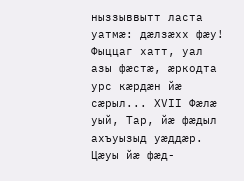ныззыввытт ласта уатмæ: дæлзæхх фæу! Фыццаг хатт, уал азы фæстæ, æркодта урс кæрдæн йæ сæрыл... XVII Фæлæ уый, Тар, йæ фæдыл ахъуызыд уæддæр. Цæуы йæ фæд-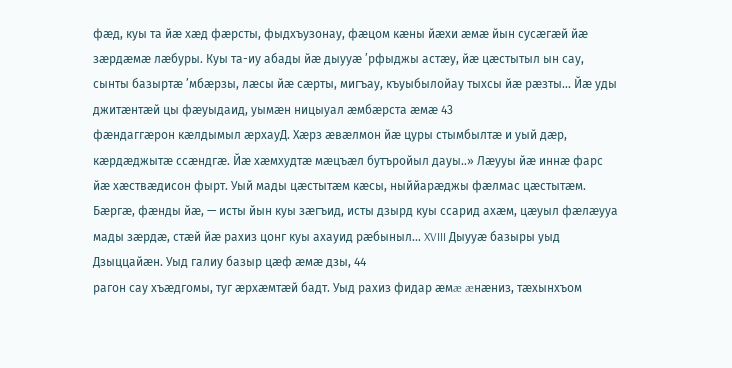фæд, куы та йæ хæд фæрсты, фыдхъузонау, фæцом кæны йæхи æмæ йын сусæгæй йæ зæрдæмæ лæбуры. Куы та-иу абады йæ дыууæ ’рфыджы астæу, йæ цæстытыл ын сау, сынты базыртæ ’мбæрзы, лæсы йæ сæрты, мигъау, къуыбылойау тыхсы йæ рæзты... Йæ уды джитæнтæй цы фæуыдаид, уымæн ницыуал æмбæрста æмæ 43
фæндаггæрон кæлдымыл æрхауД. Хæрз æвæлмон йæ цуры стымбылтæ и уый дæр, кæрдæджытæ ссæндгæ. Йæ хæмхудтæ мæцъæл бутъройыл дауы..» Лæууы йæ иннæ фарс йæ хæствæдисон фырт. Уый мады цæстытæм кæсы, ныййарæджы фæлмас цæстытæм. Бæргæ, фæнды йæ, — исты йын куы зæгъид, исты дзырд куы ссарид ахæм, цæуыл фæлæууа мады зæрдæ, стæй йæ рахиз цонг куы ахауид рæбыныл... XVIII Дыууæ базыры уыд Дзыццайæн. Уыд галиу базыр цæф æмæ дзы, 44
рагон сау хъæдгомы, туг æрхæмтæй бадт. Уыд рахиз фидар æмæ æнæниз, тæхынхъом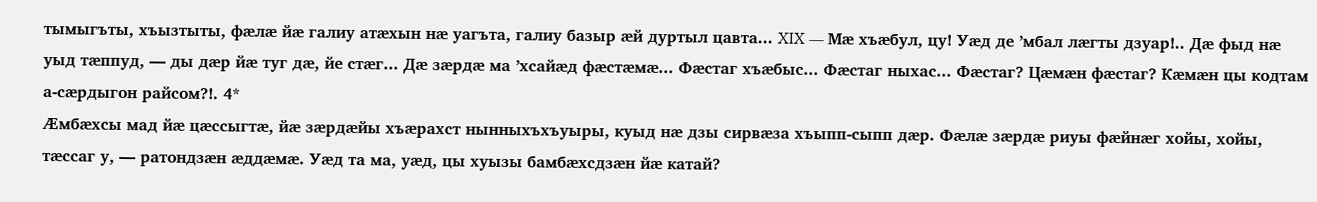тымыгъты, хъызтыты, фæлæ йæ галиу атæхын нæ уагъта, галиу базыр æй дуртыл цавта... XIX — Мæ хъæбул, цу! Уæд де ’мбал лæгты дзуар!.. Дæ фыд нæ уыд тæппуд, — ды дæр йæ туг дæ, йе стæг... Дæ зæрдæ ма ’хсайæд фæстæмæ... Фæстаг хъæбыс... Фæстаг ныхас... Фæстаг? Цæмæн фæстаг? Кæмæн цы кодтам а-сæрдыгон райсом?!. 4*
Æмбæхсы мад йæ цæссыгтæ, йæ зæрдæйы хъæрахст нынныхъхъуыры, куыд нæ дзы сирвæза хъыпп-сыпп дæр. Фæлæ зæрдæ риуы фæйнæг хойы, хойы, тæссаг у, — ратондзæн æддæмæ. Уæд та ма, уæд, цы хуызы бамбæхсдзæн йæ катай?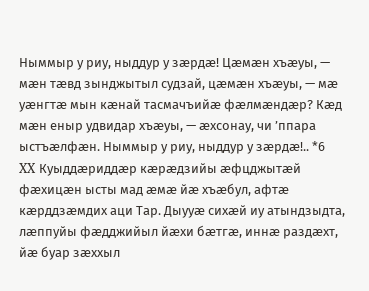Ныммыр у риу, ныддур у зæрдæ! Цæмæн хъæуы, — мæн тæвд зынджытыл судзай, цæмæн хъæуы, — мæ уæнгтæ мын кæнай тасмачъийæ фæлмæндæр? Кæд мæн еныр удвидар хъæуы, — æхсонау, чи ’ппара ыстъæлфæн. Ныммыр у риу, ныддур у зæрдæ!.. *6
XX Куыддæриддæр кæрæдзийы æфцджытæй фæхицæн ысты мад æмæ йæ хъæбул, афтæ кæрддзæмдих аци Тар. Дыууæ сихæй иу атындзыдта, лæппуйы фæдджийыл йæхи бæтгæ, иннæ раздæхт, йæ буар зæххыл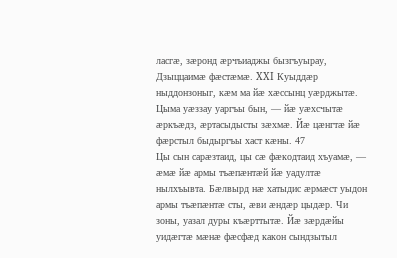ласгæ, зæронд æрчъиаджы бызгъуырау, Дзыццаимæ фæстæмæ. XXI Куыддæр ныддонзоныг, кæм ма йæ хæссынц уæрджытæ. Цыма уæззау уаргъы бын, — йæ уæхсчытæ æркъæдз, æртасыдысты зæхмæ. Йæ цæнгтæ йæ фæрстыл быдыргъы хаст кæны. 47
Цы сын сарæзтаид, цы сæ фæкодтаид хъуамæ, — æмæ йæ армы тъæпæнтæй йæ уадултæ нылхъывта. Бæлвырд нæ хатыдис æрмæст уыдон армы тъæпæнтæ сты, æви æндæр цыдæр. Чи зоны, уазал дуры къæрттытæ. Йæ зæрдæйы уидæгтæ мæнæ фæсфæд какон сындзытыл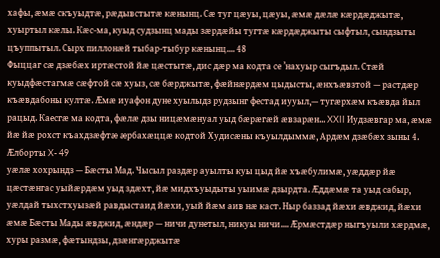хафы, æмæ скъуыдтæ, рæдывстытæ кæнынц. Сæ туг цæуы, цæуы, æмæ дæлæ кæрдæджытæ, хуыртыл кæлы. Кæс-ма, куыд судзынц мады зæрдæйы тугтæ кæрдæджыты сыфтыл, сындзыты цъуппытыл. Сырх пиллонæй тыбар-тыбур кæнынц.... 48
Фыццаг сæ дзæбæх иртæстой йæ цæстытæ, дис дæр ма кодта се ’нахуыр сыгъдыл. Стæй куыдфæстагмæ сæфтой сæ хуыз, сæ бæрджытæ, фæйнæрдæм цыдысты, æнхъæвзтой — растдæр къæвдабоны култæ. Æмæ иуафон дуне хуылыдз рудзынг фестад иууыл,— тугæрхæм къæвда йыл рацыд. Каесгæ ма кодта, фæлæ дзы ницæмæнуал уыд бæрæгæй æвзарæн... XXII Иудзæвгар ма, æмæ йæ йæ рохст къахдзæфтæ æрбахæццæ кодтой Худисæны къуылдыммæ, Ардæм дзæбæх зыны 4. Æлборты X- 49
уæлæ хохрындз — Бæсты Мад. Чысыл раздæр ауылты куы цыд йæ хъæбулимæ, уæддæр йæ цæстæнгас уыйæрдæм уыд здæхт, йæ мидхъуыдыты уыимæ дзырдта. Æддæмæ та уыд сабыр, уæлдай тыхстхуызæй равдыстаид йæхи, уый йæм аив нæ каст. Ныр баззад йæхи æвджид, йæхи æмæ Бæсты Мады æвджид, æндæр — ничи дунетыл, никуы ничи.... Æрмæстдæр ныгъуыли хæрдмæ, хуры размæ, фæтындзы, дзæнгæрджытæ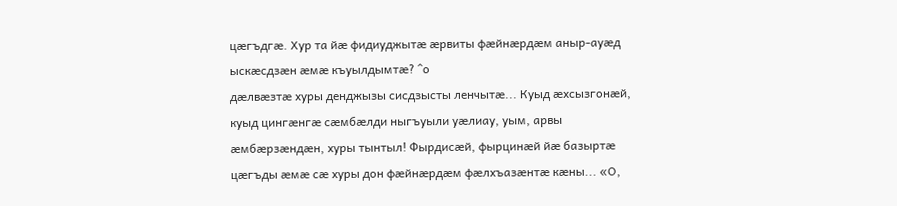цæгъдгæ. Хур та йæ фидиуджытæ æрвиты фæйнæрдæм аныр-ауæд ыскæсдзæн æмæ къуылдымтæ? ^о
дæлвæзтæ хуры денджызы сисдзысты ленчытæ... Куыд æхсызгонæй, куыд цингæнгæ сæмбæлди ныгъуыли уæлиау, уым, арвы æмбæрзæндæн, хуры тынтыл! Фырдисæй, фырцинæй йæ базыртæ цæгъды æмæ сæ хуры дон фæйнæрдæм фæлхъазæнтæ кæны... «О,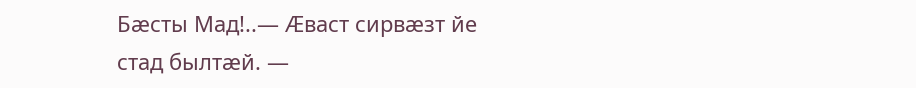Бæсты Мад!..— Æваст сирвæзт йе стад былтæй. —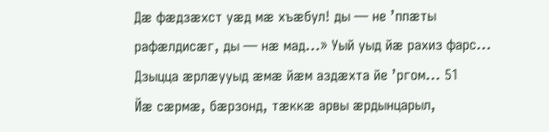Дæ фæдзæхст уæд мæ хъæбул! ды — не ’ппæты рафæлдисæг, ды — нæ мад...» Уый уыд йæ рахиз фарс... Дзыцца æрлæууыд æмæ йæм аздæхта йе ’ргом... 51
Йæ сæрмæ, бæрзонд, тæккæ арвы æрдынцарыл,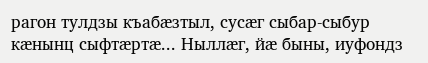рагон тулдзы къабæзтыл, сусæг сыбар-сыбур кæнынц сыфтæртæ... Ныллæг, йæ быны, иуфондз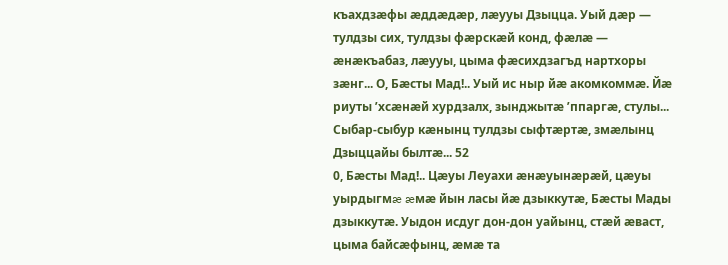къахдзæфы æддæдæр, лæууы Дзыцца. Уый дæр — тулдзы сих, тулдзы фæрскæй конд, фæлæ — æнæкъабаз, лæууы, цыма фæсихдзагъд нартхоры зæнг... О, Бæсты Мад!.. Уый ис ныр йæ акомкоммæ. Йæ риуты ’хсæнæй хурдзалх, зынджытæ ’ппаргæ, стулы... Сыбар-сыбур кæнынц тулдзы сыфтæртæ, змæлынц Дзыццайы былтæ... 52
0, Бæсты Мад!.. Цæуы Леуахи æнæуынæрæй, цæуы уырдыгмæ æмæ йын ласы йæ дзыккутæ, Бæсты Мады дзыккутæ. Уыдон исдуг дон-дон уайынц, стæй æваст, цыма байсæфынц, æмæ та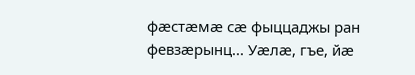фæстæмæ сæ фыццаджы ран февзæрынц... Уæлæ, гъе, йæ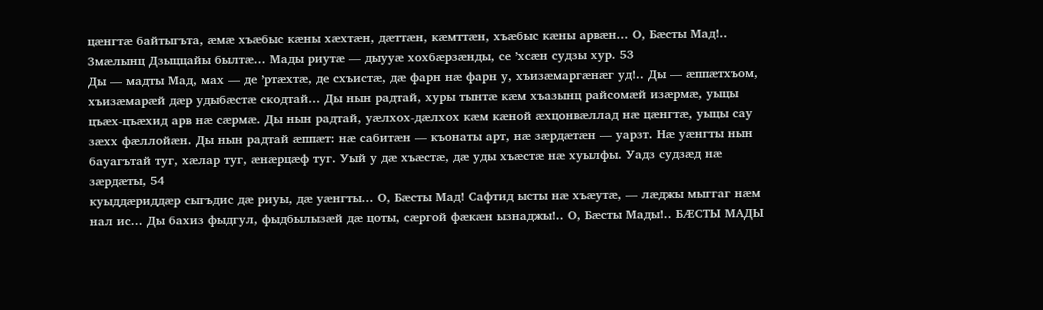цæнгтæ байтыгъта, æмæ хъæбыс кæны хæхтæн, дæттæн, кæмттæн, хъæбыс кæны арвæн... О, Бæсты Мад!.. Змæлынц Дзыццайы былтæ... Мады риутæ — дыууæ хохбæрзæнды, се ’хсæн судзы хур. 53
Ды — мадты Мад, мах — де ’ртæхтæ, де схъистæ, дæ фарн нæ фарн у, хъизæмаргæнæг уд!.. Ды — æппæтхъом, хъизæмарæй дæр удыбæстæ скодтай... Ды нын радтай, хуры тынтæ кæм хъазынц райсомæй изæрмæ, уыцы цъæх-цъæхид арв нæ сæрмæ. Ды нын радтай, уæлхох-дæлхох кæм кæной æхцонвæллад нæ цæнгтæ, уыцы сау зæхх фæллойæн. Ды нын радтай æппæт: нæ сабитæн — къонаты арт, нæ зæрдæтæн — уарзт. Нæ уæнгты нын бауагътай туг, хæлар туг, æнæрцæф туг. Уый у дæ хъæстæ, дæ уды хъæстæ нæ хуылфы. Уадз судзæд нæ зæрдæты, 54
куыддæриддæр сыгъдис дæ риуы, дæ уæнгты... О, Бæсты Мад! Сафтид ысты нæ хъæутæ, — лæджы мыггаг нæм нал ис... Ды бахиз фыдгул, фыдбылызæй дæ цоты, сæргой фæкæн ызнаджы!.. О, Бæсты Мады!.. БÆСТЫ МАДЫ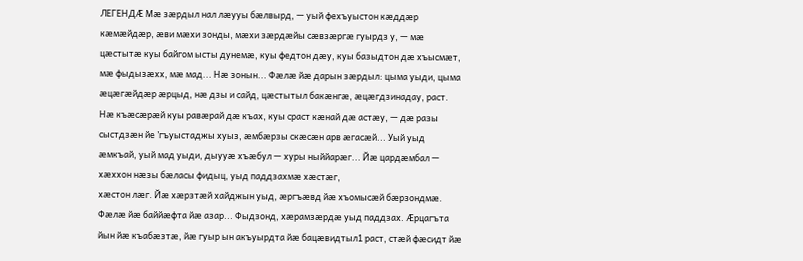ЛЕГЕНДÆ Мæ зæрдыл нал лæууы бæлвырд, — уый фехъуыстон кæддæр кæмæйдæр, æви мæхи зонды, мæхи зæрдæйы сæвзæргæ гуырдз у, — мæ цæстытæ куы байгом ысты дунемæ, куы федтон дæу, куы базыдтон дæ хъысмæт,
мæ фыдызæхх, мæ мад... Нæ зонын... Фæлæ йæ дарын зæрдыл: цыма уыди, цыма æцæгæйдæр æрцыд, нæ дзы и сайд, цæстытыл бакæнгæ, æцæгдзинадау, раст. Нæ къæсæрæй куы равæрай дæ къах, куы сраст кæнай дæ астæу, — дæ разы сыстдзæн йе ’гъуыстаджы хуыз, æмбæрзы скæсæн арв æгасæй... Уый уыд æмкъай, уый мад уыди, дыууæ хъæбул — хуры ныййарæг... Йæ цардæмбал — хæххон нæзы бæласы фидыц, уыд паддзахмæ хæстæг,
хæстон лæг. Йæ хæрзтæй хайджын уыд, æргъæвд йæ хъомысæй бæрзондмæ. Фæлæ йæ баййæфта йæ азар... Фыдзонд, хæрамзæрдæ уыд паддзах. Æрцагъта йын йæ къабæзтæ, йæ гуыр ын акъуырдта йæ бацæвидтыл1 раст, стæй фæсидт йæ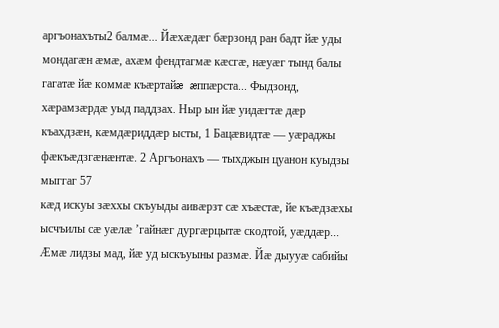аргъонахъты2 балмæ... Йæхæдæг бæрзонд ран бадт йæ уды мондагæн æмæ, ахæм фендтагмæ кæсгæ, нæуæг тынд балы гагатæ йæ коммæ къæртайæ æппæрста... Фыдзонд, хæрамзæрдæ уыд паддзах. Ныр ын йæ уидæгтæ дæр къахдзæн, кæмдæриддæр ысты, 1 Бацæвидтæ — уæраджы фæкъæдзгæнæнтæ. 2 Аргъонахъ — тыхджын цуанон куыдзы мыггаг 57
кæд искуы зæххы скъуыды аивæрзт сæ хъæстæ, йе къæдзæхы ысчъилы сæ уæлæ ’гайнæг дургæрцытæ скодтой, уæддæр... Æмæ лидзы мад, йæ уд ыскъуыны размæ. Йæ дыууæ сабийы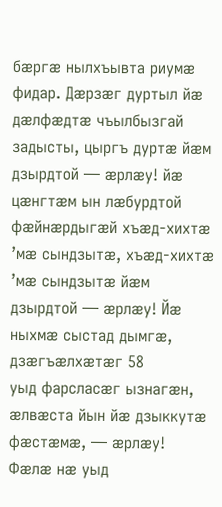бæргæ нылхъывта риумæ фидар. Дæрзæг дуртыл йæ дæлфæдтæ чъылбызгай задысты, цыргъ дуртæ йæм дзырдтой — æрлæу! йæ цæнгтæм ын лæбурдтой фæйнæрдыгæй хъæд-хихтæ ’мæ сындзытæ, хъæд-хихтæ ’мæ сындзытæ йæм дзырдтой — æрлæу! Йæ ныхмæ сыстад дымгæ, дзæгъæлхæтæг 58
уыд фарсласæг ызнагæн, æлвæста йын йæ дзыккутæ фæстæмæ, — æрлæу! Фæлæ нæ уыд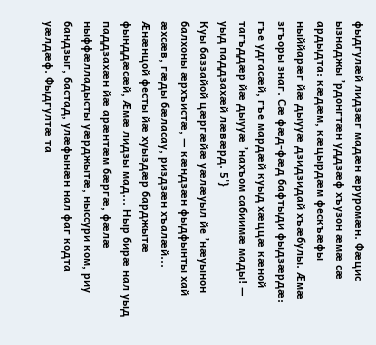фыдгулæй лидзæг мадæн æруромæн. Фæцис ызнаджы ’рдонгтæн уддзæф хъузон æмæ сæ ардыдта: кæдæм, кæцырдæм фескъæфы ныййарæг йæ дыууæ дзидзидай хъæбулы. Æмæ згъоры знаг. Сæ фæд-фæд бафтыди фыдзæрдæ: гъе удгасæй, гъе мардæй куыд хæццæ кæной тагъддæр йæ дыууæ ’нахъом сабиимæ мады! — уыд паддзахæй лæвæрд. 5'}
Куы баззайой цæргæйæ уæлæуыл йе ’нæуынон балхоны æрхъистæ, — кæндзæн фыдфынты хай æхсæв, гæды бæласау, риздзæн хъалæй... Æнæнцой фесты йæ хуыздæр барджытæ фынддæсæй, Æмæ лидзы мад... Ныр бирæ нал уыд паддзахæн йæ арæнтæм бæргæ, фæлæ ныффæлладысты уæрджытæ, ныссури ком, риу бандзыг, бастад, улæфынæн нал фаг кодта уæлдæф. Фыдгултæ та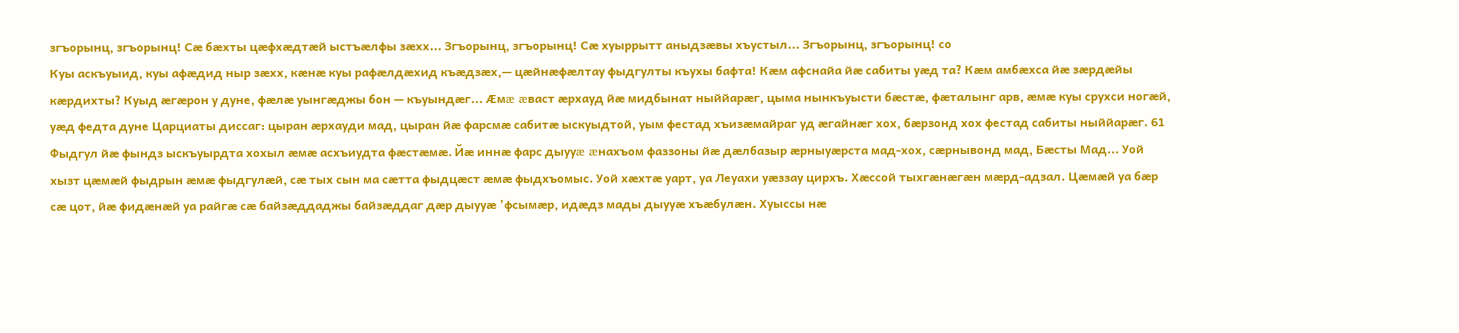згъорынц, згъорынц! Сæ бæхты цæфхæдтæй ыстъæлфы зæхх... Згъорынц, згъорынц! Сæ хуыррытт аныдзæвы хъустыл... Згъорынц, згъорынц! со
Куы аскъуыид, куы афæдид ныр зæхх, кæнæ куы рафæлдæхид къæдзæх,— цæйнæфæлтау фыдгулты къухы бафта! Кæм афснайа йæ сабиты уæд та? Кæм амбæхса йæ зæрдæйы кæрдихты? Куыд æгæрон у дуне, фæлæ уынгæджы бон — къуындæг... Æмæ æваст æрхауд йæ мидбынат ныййарæг, цыма нынкъуысти бæстæ, фæталынг арв, æмæ куы срухси ногæй, уæд федта дуне Царциаты диссаг: цыран æрхауди мад, цыран йæ фарсмæ сабитæ ыскуыдтой, уым фестад хъизæмайраг уд æгайнæг хох, бæрзонд хох фестад сабиты ныййарæг. 61
Фыдгул йæ фындз ыскъуырдта хохыл æмæ асхъиудта фæстæмæ. Йæ иннæ фарс дыууæ æнахъом фаззоны йæ дæлбазыр æрныуæрста мад-хох, сæрнывонд мад, Бæсты Мад... Уой хызт цæмæй фыдрын æмæ фыдгулæй, сæ тых сын ма сæтта фыдцæст æмæ фыдхъомыс. Уой хæхтæ уарт, уа Леуахи уæззау цирхъ. Хæссой тыхгæнæгæн мæрд-адзал. Цæмæй уа бæр сæ цот, йæ фидæнæй уа райгæ сæ байзæддаджы байзæддаг дæр дыууæ ’фсымæр, идæдз мады дыууæ хъæбулæн. Хуыссы нæ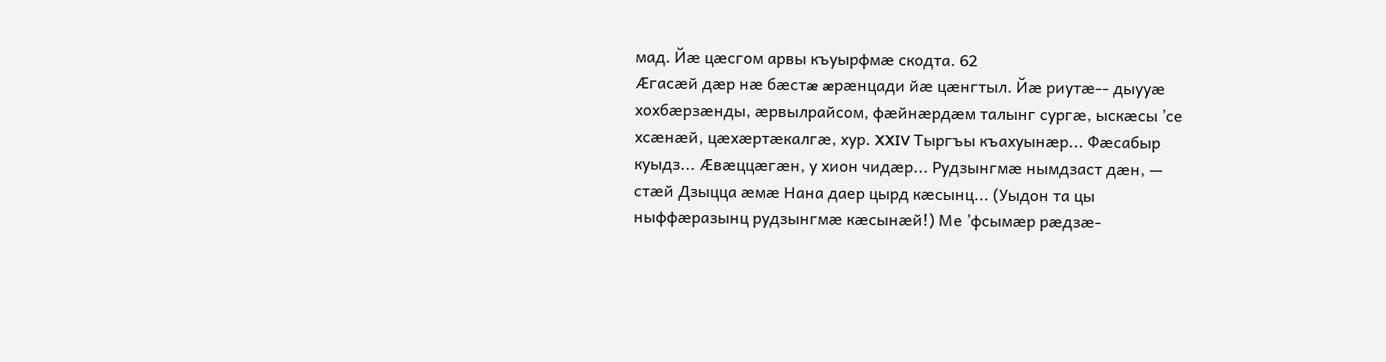мад. Йæ цæсгом арвы къуырфмæ скодта. 62
Æгасæй дæр нæ бæстæ æрæнцади йæ цæнгтыл. Йæ риутæ-- дыууæ хохбæрзæнды, æрвылрайсом, фæйнæрдæм талынг сургæ, ыскæсы ’се хсæнæй, цæхæртæкалгæ, хур. XXIV Тыргъы къахуынæр... Фæсабыр куыдз... Æвæццæгæн, у хион чидæр... Рудзынгмæ нымдзаст дæн, — стæй Дзыцца æмæ Нана даер цырд кæсынц... (Уыдон та цы ныффæразынц рудзынгмæ кæсынæй!) Ме ’фсымæр рæдзæ-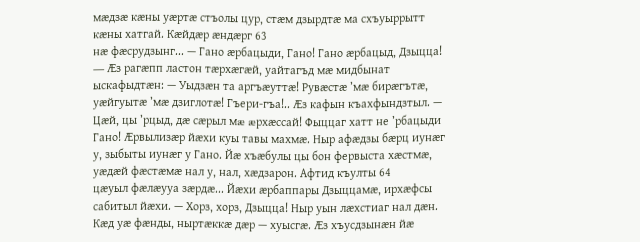мæдзæ кæны уæртæ стъолы цур, стæм дзырдтæ ма схъуыррытт кæны хатгай. Кæйдæр æндæрг 63
нæ фæсрудзынг... — Гано æрбацыди, Гано! Гано æрбацыд, Дзыцца! — Æз рагæпп ластон тæрхæгæй, уайтагъд мæ мидбынат ыскафыдтæн: — Уыдзæн та аргъæуттæ! Рувæстæ ’мæ бирæгътæ, уæйгуытæ ’мæ дзиглотæ! Гъери-гъа!.. Æз кафын къахфындзтыл. — Цæй, цы ’рцыд, дæ сæрыл мæ æрхæссай! Фыццаг хатт не ’рбацыди Гано! Æрвылизæр йæхи куы тавы махмæ. Ныр афæдзы бæрц иунæг у, зыбыты иунæг у Гано. Йæ хъæбулы цы бон фервыста хæстмæ, уæдæй фæстæмæ нал у, нал, хæдзарон. Афтид къулты 64
цæуыл фæлæууа зæрдæ... Йæхи æрбаппары Дзыццамæ, ирхæфсы сабитыл йæхи. — Хорз, хорз, Дзыцца! Ныр уын лæхстиаг нал дæн. Кæд уæ фæнды, ныртæккæ дæр — хуысгæ. Æз хъусдзынæн йæ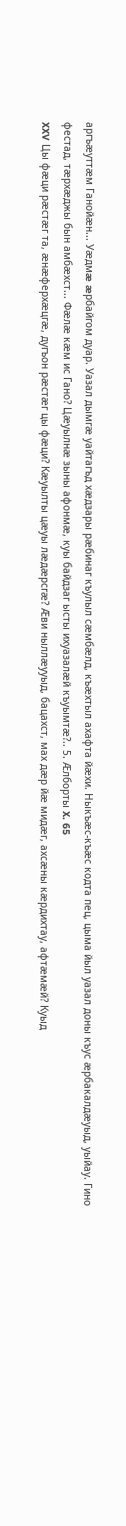аргъæуттæм Ганойæн... Уæдмæ æрбайгом дуар. Уазал дымгæ уайтагъд хæдзары рæбинаг къулыл сæмбæлд, къæхтыл ахафта йæхи. Ныкъæс-къæс кодта пец, цыма йыл уазал доны къус æрбакалдæуыд, уыйау. Гино фестад, тæрхæджы бын амбæхст... Фæлæ кæм ис Гано? Цæуылнæ зыны афонмæ, куы байдзаг ысты ихуазалæй къуымтæ?.. 5. Æлборты X. 65
XXV Цы фæци рæстæг та, æнæферхæцгæ, дугъон рæстæг цы фæци? Кæуылты цæуы лæдæрсгæ? Æви ныллæууыд, бацахст, мах дæр йæ мидæг, ахсæны кæрдихтау, афтæмæй? Куыд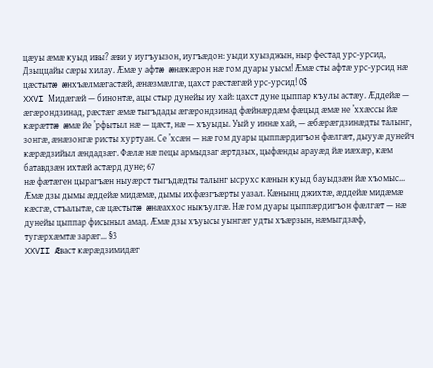цæуы æмæ куыд ивы? æви у иугъуызон, иугъæдон: уыди хуызджын, ныр фестад урс-урсид, Дзыццайы сæры хилау. Æмæ у афтæ æнæкæрон нæ гом дуары уысм! Æмæ сты афтæ урс-урсид нæ цæстытæ æнхъæлмæгастæй, æнæзмæлгæ, цахст рæстæгæй урс-урсид! 0$
XXVI Мидæгæй — бинонтæ, ацы стыр дунейы иу хай: цахст дуне цыппар къулы астæу. Æддейæ — æгæрондзинад, рæстæг æмæ тыгъдады æгæрондзинад фæйнæрдæм фæцыд æмæ не ’ххæссы йæ кæрæттæ æмæ йе ’рфытыл нæ — цæст, нæ — хъуыды. Уый у иннæ хай, — æбæрæгдзинæдты талынг, зонгæ, æнæзонгæ ристы хуртуан. Се ’хсæн — нæ гом дуары цыппæрдигъон фæлгæт, дыууæ дунейч кæрæдзийыл æндадзæг. Фæлæ нæ пецы армыдзаг æртдзых, цыфæнды арауæд йæ иæхæр, кæм батавдзæн ихтæй астæрд дуне; 67
нæ фæтæген цырагъæн ныуæрст тыгъдæдты талынг ысрухс кæнын куыд бауыдзæн йæ хъомыс... Æмæ дзы дымы æддейæ мидæмæ, дымы ихфæзгъæрты уазал. Кæнынц джихтæ, æддейæ мидæмæ кæсгæ, стъалытæ, сæ цæстытæ æнæаххос ныкъулгæ. Нæ гом дуары цыппæрдигъон фæлгæт — нæ дунейы цыппар фисыныл амад. Æмæ дзы хъуысы уынгæг удты хъæрзын, нæмыгдзæф, тугæрхæмтæ зарæг... §3
XXVII Æваст кæрæдзимидæг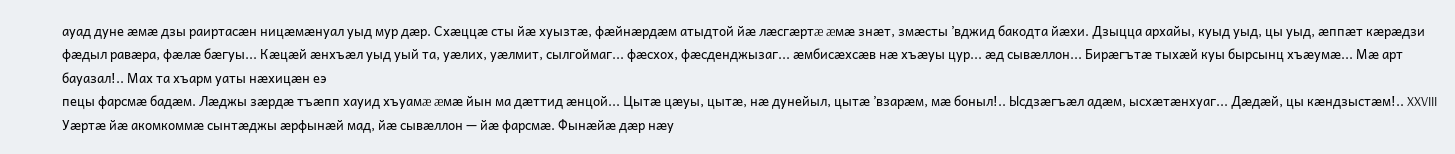ауад дуне æмæ дзы раиртасæн ницæмæнуал уыд мур дæр. Схæццæ сты йæ хуызтæ, фæйнæрдæм атыдтой йæ лæсгæртæ æмæ знæт, змæсты ’вджид бакодта йæхи. Дзыцца архайы, куыд уыд, цы уыд, æппæт кæрæдзи фæдыл равæра, фæлæ бæгуы... Кæцæй æнхъæл уыд уый та, уæлих, уæлмит, сылгоймаг... фæсхох, фæсденджызаг... æмбисæхсæв нæ хъæуы цур... æд сывæллон... Бирæгътæ тыхæй куы бырсынц хъæумæ... Мæ арт бауазал!.. Мах та хъарм уаты нæхицæн еэ
пецы фарсмæ бадæм. Лæджы зæрдæ тъæпп хауид хъуамæ æмæ йын ма дæттид æнцой... Цытæ цæуы, цытæ, нæ дунейыл, цытæ ’взарæм, мæ боныл!.. Ысдзæгъæл адæм, ысхæтæнхуаг... Дæдæй, цы кæндзыстæм!.. XXVIII Уæртæ йæ акомкоммæ сынтæджы æрфынæй мад, йæ сывæллон — йæ фарсмæ. Фынæйæ дæр нæу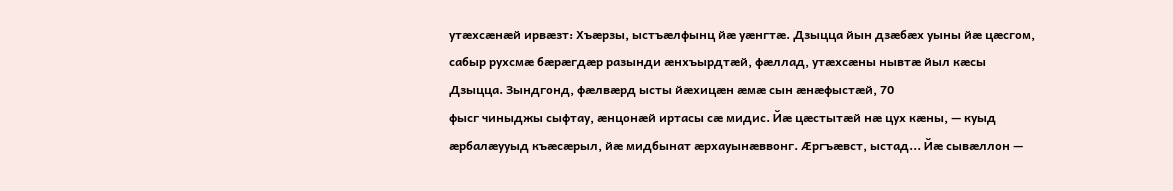утæхсæнæй ирвæзт: Хъæрзы, ыстъæлфынц йæ уæнгтæ. Дзыцца йын дзæбæх уыны йæ цæсгом, сабыр рухсмæ бæрæгдæр разынди æнхъырдтæй, фæллад, утæхсæны нывтæ йыл кæсы Дзыцца. Зындгонд, фæлвæрд ысты йæхицæн æмæ сын æнæфыстæй, 70
фысг чиныджы сыфтау, æнцонæй иртасы сæ мидис. Йæ цæстытæй нæ цух кæны, — куыд æрбалæууыд къæсæрыл, йæ мидбынат æрхауынæввонг. Æргъæвст, ыстад... Йæ сывæллон —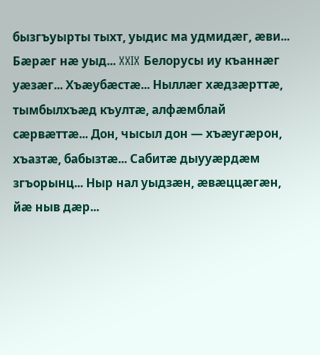бызгъуырты тыхт, уыдис ма удмидæг, æви... Бæрæг нæ уыд... XXIX Белорусы иу къаннæг уæзæг... Хъæубæстæ... Ныллæг хæдзæрттæ, тымбылхъæд къултæ, алфæмблай сæрвæттæ... Дон, чысыл дон — хъæугæрон, хъазтæ, бабызтæ... Сабитæ дыууæрдæм згъорынц... Ныр нал уыдзæн, æвæццæгæн, йæ ныв дæр...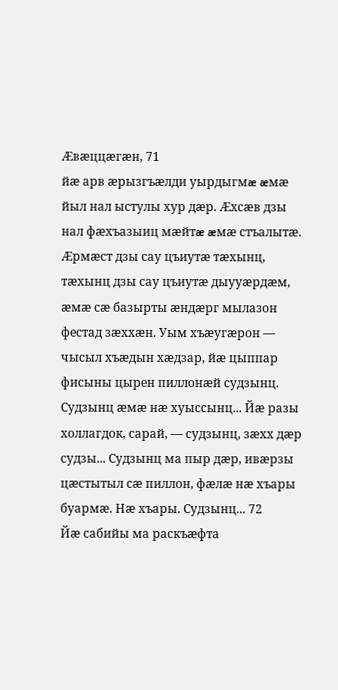Æвæццæгæн, 71
йæ арв æрызгъæлди уырдыгмæ æмæ йыл нал ыстулы хур дæр. Æхсæв дзы нал фæхъазыиц мæйтæ æмæ стъалытæ. Æрмæст дзы сау цъиутæ тæхынц, тæхынц дзы сау цъиутæ дыууæрдæм, æмæ сæ базырты æндæрг мылазон фестад зæххæн. Уым хъæугæрон — чысыл хъæдын хæдзар, йæ цыппар фисыны цырен пиллонæй судзынц. Судзынц æмæ нæ хуыссынц... Йæ разы холлагдок, сарай, — судзынц, зæхх дæр судзы... Судзынц ма пыр дæр, ивæрзы цæстытыл сæ пиллон, фæлæ нæ хъары буармæ. Нæ хъары. Судзынц... 72
Йæ сабийы ма раскъæфта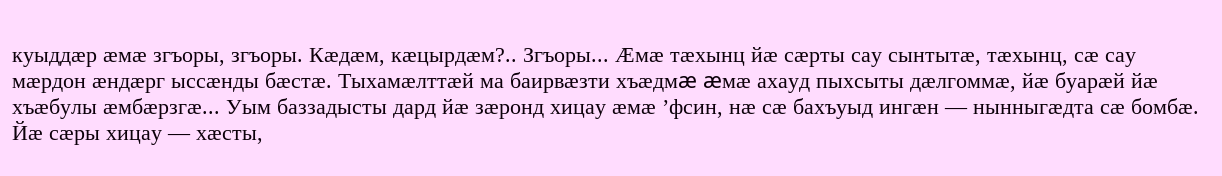куыддæр æмæ згъоры, згъоры. Кæдæм, кæцырдæм?.. Згъоры... Æмæ тæхынц йæ сæрты сау сынтытæ, тæхынц, сæ сау мæрдон æндæрг ыссæнды бæстæ. Тыхамæлттæй ма баирвæзти хъæдмæ æмæ ахауд пыхсыты дæлгоммæ, йæ буарæй йæ хъæбулы æмбæрзгæ... Уым баззадысты дард йæ зæронд хицау æмæ ’фсин, нæ сæ бахъуыд ингæн — нынныгæдта сæ бомбæ. Йæ сæры хицау — хæсты,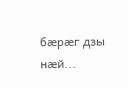бæрæг дзы нæй...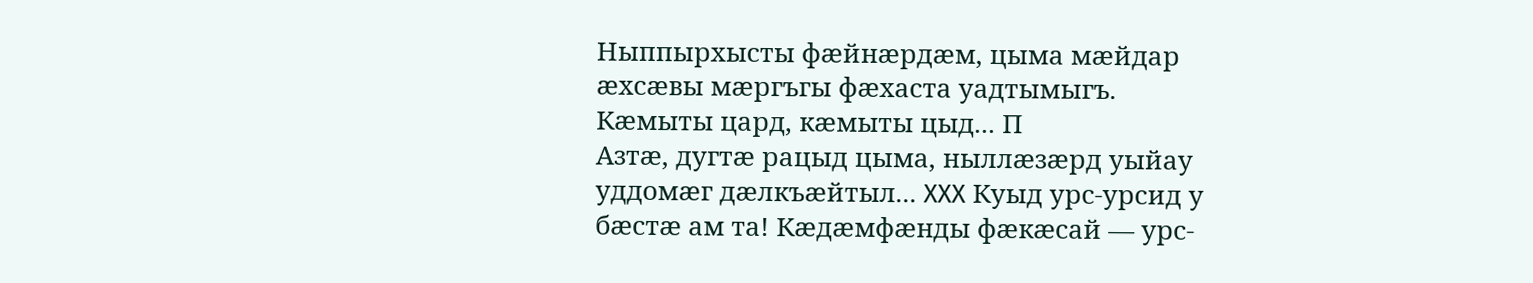Ныппырхысты фæйнæрдæм, цыма мæйдар æхсæвы мæргъгы фæхаста уадтымыгъ. Кæмыты цард, кæмыты цыд... П
Азтæ, дугтæ рацыд цыма, ныллæзæрд уыйау уддомæг дæлкъæйтыл... XXX Куыд урс-урсид у бæстæ ам та! Кæдæмфæнды фæкæсай — урс-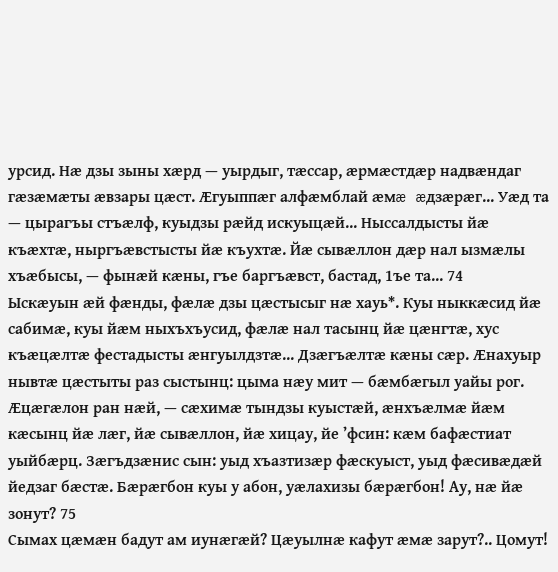урсид. Нæ дзы зыны хæрд — уырдыг, тæссар, æрмæстдæр надвæндаг гæзæмæты æвзары цæст. Æгуыппæг алфæмблай æмæ æдзæрæг... Уæд та — цырагъы стъæлф, куыдзы рæйд искуыцæй... Ныссалдысты йæ къæхтæ, ныргъæвстысты йæ къухтæ. Йæ сывæллон дæр нал ызмæлы хъæбысы, — фынæй кæны, гъе баргъæвст, бастад, 1ъе та... 74
Ыскæуын æй фæнды, фæлæ дзы цæстысыг нæ хауь*. Куы ныккæсид йæ сабимæ, куы йæм ныхъхъусид, фæлæ нал тасынц йæ цæнгтæ, хус къæцæлтæ фестадысты æнгуылдзтæ... Дзæгъæлтæ кæны сæр. Æнахуыр нывтæ цæстыты раз сыстынц: цыма нæу мит — бæмбæгыл уайы рог. Æцæгæлон ран нæй, — сæхимæ тындзы куыстæй, æнхъæлмæ йæм кæсынц йæ лæг, йæ сывæллон, йæ хицау, йе ’фсин: кæм бафæстиат уыйбæрц. Зæгъдзæнис сын: уыд хъазтизæр фæскуыст, уыд фæсивæдæй йедзаг бæстæ. Бæрæгбон куы у абон, уæлахизы бæрæгбон! Ау, нæ йæ зонут? 75
Сымах цæмæн бадут ам иунæгæй? Цæуылнæ кафут æмæ зарут?.. Цомут!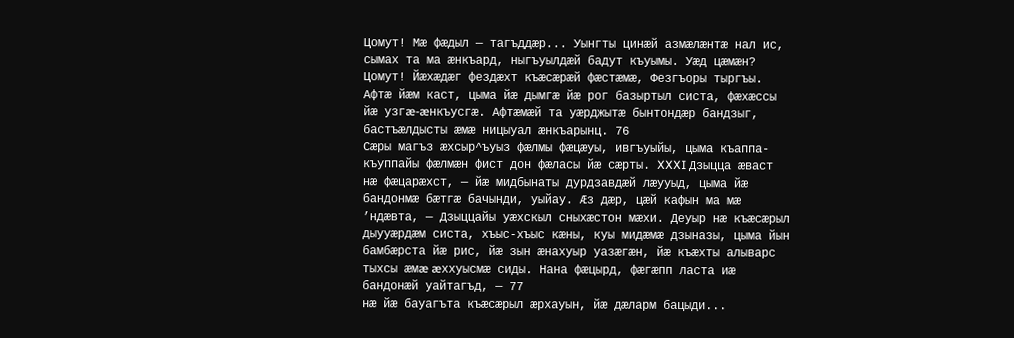Цомут! Мæ фæдыл — тагъддæр... Уынгты цинæй азмæлæнтæ нал ис, сымах та ма æнкъард, ныгъуылдæй бадут къуымы. Уæд цæмæн? Цомут! Йæхæдæг фездæхт къæсæрæй фæстæмæ, Фезгъоры тыргъы. Афтæ йæм каст, цыма йæ дымгæ йæ рог базыртыл систа, фæхæссы йæ узгæ-æнкъусгæ. Афтæмæй та уæрджытæ бынтондæр бандзыг, бастъæлдысты æмæ ницыуал æнкъарынц. 76
Сæры магъз æхсыр^ъуыз фæлмы фæцæуы, ивгъуыйы, цыма къаппа-къуппайы фæлмæн фист дон фæласы йæ сæрты. XXXI Дзыцца æваст нæ фæцарæхст, — йæ мидбынаты дурдзавдæй лæууыд, цыма йæ бандонмæ бæтгæ бачынди, уыйау. Æз дæр, цæй кафын ма мæ ’ндæвта, — Дзыццайы уæхскыл сныхæстон мæхи. Деуыр нæ къæсæрыл дыууæрдæм систа, хъыс-хъыс кæны, куы мидæмæ дзыназы, цыма йын бамбæрста йæ рис, йæ зын æнахуыр уазæгæн, йæ къæхты алыварс тыхсы æмæ æххуысмæ сиды. Нана фæцырд, фæгæпп ласта иæ бандонæй уайтагъд, — 77
нæ йæ бауагъта къæсæрыл æрхауын, йæ дæларм бацыди...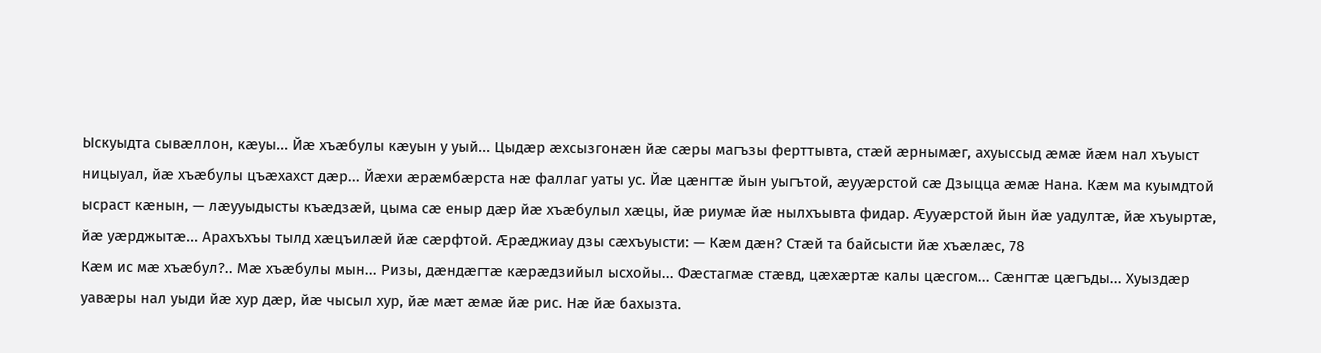Ыскуыдта сывæллон, кæуы... Йæ хъæбулы кæуын у уый... Цыдæр æхсызгонæн йæ сæры магъзы ферттывта, стæй æрнымæг, ахуыссыд æмæ йæм нал хъуыст ницыуал, йæ хъæбулы цъæхахст дæр... Йæхи æрæмбæрста нæ фаллаг уаты ус. Йæ цæнгтæ йын уыгътой, æууæрстой сæ Дзыцца æмæ Нана. Кæм ма куымдтой ысраст кæнын, — лæууыдысты къæдзæй, цыма сæ еныр дæр йæ хъæбулыл хæцы, йæ риумæ йæ нылхъывта фидар. Æууæрстой йын йæ уадултæ, йæ хъуыртæ, йæ уæрджытæ... Арахъхъы тылд хæцъилæй йæ сæрфтой. Æрæджиау дзы сæхъуысти: — Кæм дæн? Стæй та байсысти йæ хъæлæс, 78
Кæм ис мæ хъæбул?.. Мæ хъæбулы мын... Ризы, дæндæгтæ кæрæдзийыл ысхойы... Фæстагмæ стæвд, цæхæртæ калы цæсгом... Сæнгтæ цæгъды... Хуыздæр уавæры нал уыди йæ хур дæр, йæ чысыл хур, йæ мæт æмæ йæ рис. Нæ йæ бахызта.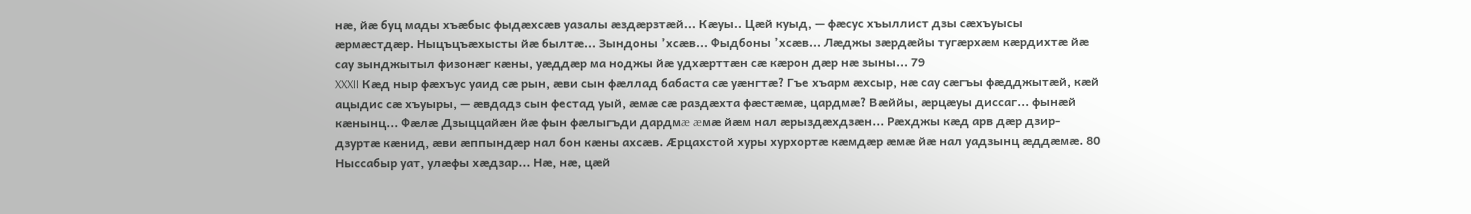нæ, йæ буц мады хъæбыс фыдæхсæв уазалы æздæрзтæй... Кæуы.. Цæй куыд, — фæсус хъыллист дзы сæхъуысы æрмæстдæр. Ныцъцъæхысты йæ былтæ... Зындоны ’хсæв... Фыдбоны ’хсæв... Лæджы зæрдæйы тугæрхæм кæрдихтæ йæ сау зынджытыл физонæг кæны, уæддæр ма ноджы йæ удхæрттæн сæ кæрон дæр нæ зыны... 79
XXXII Кæд ныр фæхъус уаид сæ рын, æви сын фæллад бабаста сæ уæнгтæ? Гъе хъарм æхсыр, нæ сау сæгъы фæдджытæй, кæй ацыдис сæ хъуыры, — æвдадз сын фестад уый, æмæ сæ раздæхта фæстæмæ, цардмæ? Вæййы, æрцæуы диссаг... фынæй кæнынц... Фæлæ Дзыццайæн йæ фын фæлыгъди дардмæ æмæ йæм нал æрыздæхдзæн... Рæхджы кæд арв дæр дзир-дзуртæ кæнид, æви æппындæр нал бон кæны ахсæв. Æрцахстой хуры хурхортæ кæмдæр æмæ йæ нал уадзынц æддæмæ. 80
Ныссабыр уат, улæфы хæдзар... Нæ, нæ, цæй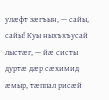улæфт зæгъын, — сайы, сайы! Куы ныхъхъусай лыстæг, — йæ систы дуртæ дæр сæхимид æмыр, тæппал рисæй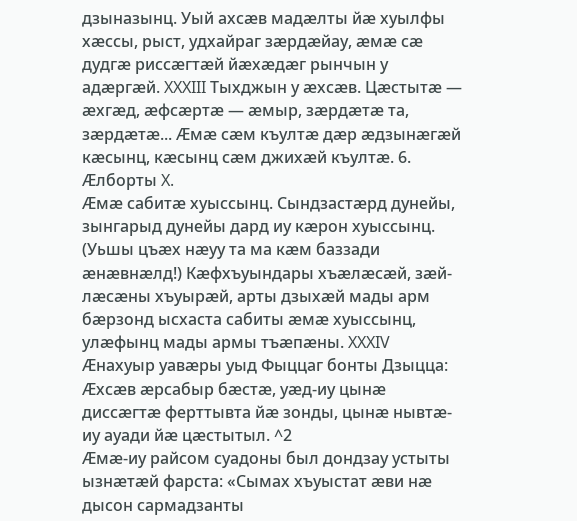дзыназынц. Уый ахсæв мадæлты йæ хуылфы хæссы, рыст, удхайраг зæрдæйау, æмæ сæ дудгæ риссæгтæй йæхæдæг рынчын у адæргæй. XXXIII Тыхджын у æхсæв. Цæстытæ — æхгæд, æфсæртæ — æмыр, зæрдæтæ та, зæрдæтæ... Æмæ сæм къултæ дæр æдзынæгæй кæсынц, кæсынц сæм джихæй къултæ. 6. Æлборты X.
Æмæ сабитæ хуыссынц. Сындзастæрд дунейы, зынгарыд дунейы дард иу кæрон хуыссынц. (Уьшы цъæх нæуу та ма кæм баззади æнæвнæлд!) Кæфхъуындары хъæлæсæй, зæй-лæсæны хъуырæй, арты дзыхæй мады арм бæрзонд ысхаста сабиты æмæ хуыссынц, улæфынц мады армы тъæпæны. XXXIV Æнахуыр уавæры уыд Фыццаг бонты Дзыцца: Æхсæв æрсабыр бæстæ, уæд-иу цынæ диссæгтæ ферттывта йæ зонды, цынæ нывтæ-иу ауади йæ цæстытыл. ^2
Æмæ-иу райсом суадоны был дондзау устыты ызнæтæй фарста: «Сымах хъуыстат æви нæ дысон сармадзанты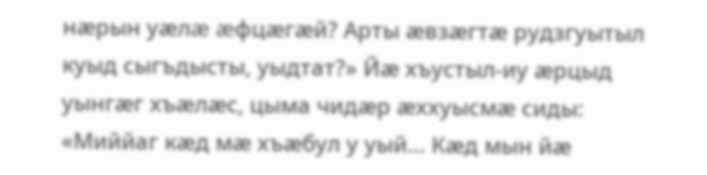нæрын уæлæ æфцæгæй? Арты æвзæгтæ рудзгуытыл куыд сыгъдысты, уыдтат?» Йæ хъустыл-иу æрцыд уынгæг хъæлæс, цыма чидæр æххуысмæ сиды: «Миййаг кæд мæ хъæбул у уый... Кæд мын йæ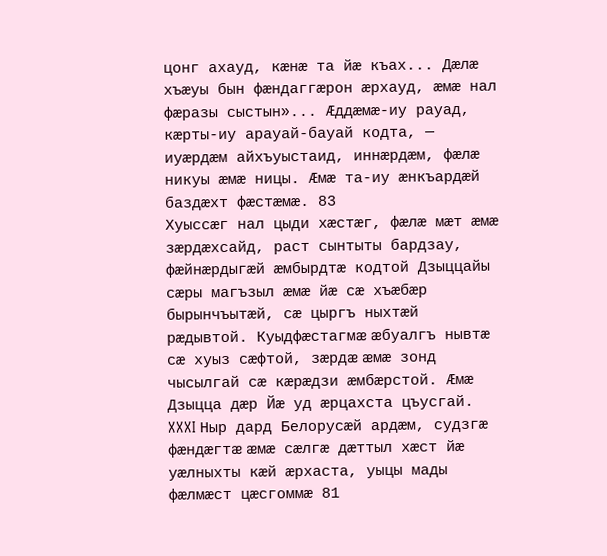цонг ахауд, кæнæ та йæ къах... Дæлæ хъæуы бын фæндаггæрон æрхауд, æмæ нал фæразы сыстын»... Æддæмæ-иу рауад, кæрты-иу арауай-бауай кодта, — иуæрдæм айхъуыстаид, иннæрдæм, фæлæ никуы æмæ ницы. Æмæ та-иу æнкъардæй баздæхт фæстæмæ. 83
Хуыссæг нал цыди хæстæг, фæлæ мæт æмæ зæрдæхсайд, раст сынтыты бардзау, фæйнæрдыгæй æмбырдтæ кодтой Дзыццайы сæры магъзыл æмæ йæ сæ хъæбæр бырынчъытæй, сæ цыргъ ныхтæй рæдывтой. Куыдфæстагмæ æбуалгъ нывтæ сæ хуыз сæфтой, зæрдæ æмæ зонд чысылгай сæ кæрæдзи æмбæрстой. Æмæ Дзыцца дæр Йæ уд æрцахста цъусгай. XXXI Ныр дард Белорусæй ардæм, судзгæ фæндæгтæ æмæ сæлгæ дæттыл хæст йæ уæлныхты кæй æрхаста, уыцы мады фæлмæст цæсгоммæ 81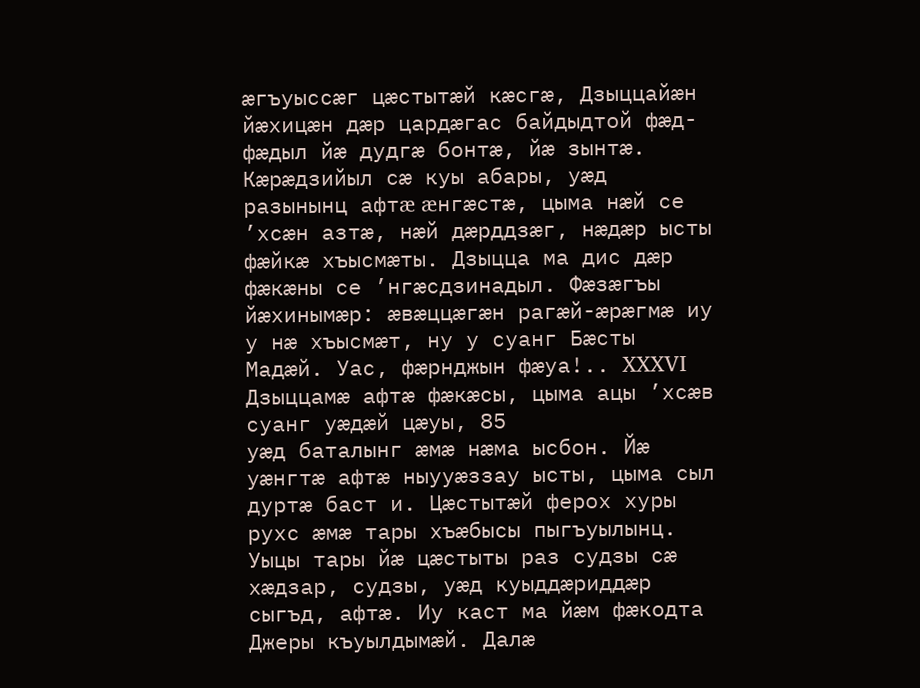æгъуыссæг цæстытæй кæсгæ, Дзыццайæн йæхицæн дæр цардæгас байдыдтой фæд-фæдыл йæ дудгæ бонтæ, йæ зынтæ. Кæрæдзийыл сæ куы абары, уæд разынынц афтæ æнгæстæ, цыма нæй се ’хсæн азтæ, нæй дæрддзæг, нæдæр ысты фæйкæ хъысмæты. Дзыцца ма дис дæр фæкæны се ’нгæсдзинадыл. Фæзæгъы йæхинымæр: æвæццæгæн рагæй-æрæгмæ иу у нæ хъысмæт, ну у суанг Бæсты Мадæй. Уас, фæрнджын фæуа!.. XXXVI Дзыццамæ афтæ фæкæсы, цыма ацы ’хсæв суанг уæдæй цæуы, 85
уæд баталынг æмæ нæма ысбон. Йæ уæнгтæ афтæ ныууæззау ысты, цыма сыл дуртæ баст и. Цæстытæй ферох хуры рухс æмæ тары хъæбысы пыгъуылынц. Уыцы тары йæ цæстыты раз судзы сæ хæдзар, судзы, уæд куыддæриддæр сыгъд, афтæ. Иу каст ма йæм фæкодта Джеры къуылдымæй. Далæ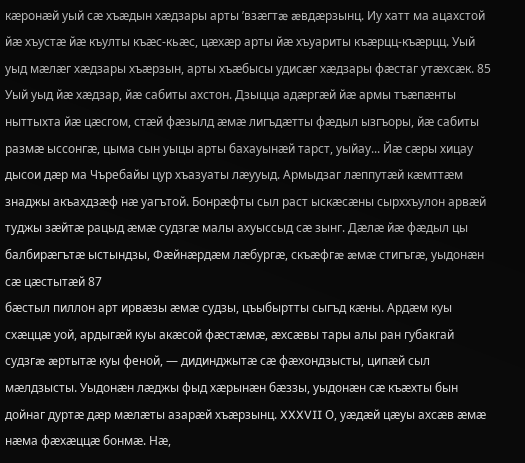кæронæй уый сæ хъæдын хæдзары арты ’взæгтæ æвдæрзынц. Иу хатт ма ацахстой йæ хъустæ йæ къулты къæс-кьæс, цæхæр арты йæ хъуариты къæрцц-къæрцц. Уый уыд мæлæг хæдзары хъæрзын, арты хъæбысы удисæг хæдзары фæстаг утæхсæк. 85
Уый уыд йæ хæдзар, йæ сабиты ахстон. Дзыцца адæргæй йæ армы тъæпæнты ныттыхта йæ цæсгом, стæй фæзылд æмæ лигъдæтты фæдыл ызгъоры, йæ сабиты размæ ыссонгæ, цыма сын уыцы арты бахауынæй тарст, уыйау... Йæ сæры хицау дысои дæр ма Чъребайы цур хъазуаты лæууыд. Армыдзаг лæппутæй кæмттæм знаджы акъахдзæф нæ уагътой. Бонрæфты сыл раст ыскæсæны сырххъулон арвæй туджы зæйтæ рацыд æмæ судзгæ малы ахуыссыд сæ зынг. Дæлæ йæ фæдыл цы балбирæгътæ ыстындзы, Фæйнæрдæм лæбургæ, скъæфгæ æмæ стигъгæ, уыдонæн сæ цæстытæй 87
бæстыл пиллон арт ирвæзы æмæ судзы, цъыбыртты сыгъд кæны. Ардæм куы схæццæ уой, ардыгæй куы акæсой фæстæмæ, æхсæвы тары алы ран губакгай судзгæ æртытæ куы феной, — дидинджытæ сæ фæхондзысты, ципæй сыл мæлдзысты. Уыдонæн лæджы фыд хæрынæн бæззы, уыдонæн сæ къæхты бын дойнаг дуртæ дæр мæлæты азарæй хъæрзынц. XXXVII О, уæдæй цæуы ахсæв æмæ нæма фæхæццæ бонмæ. Нæ,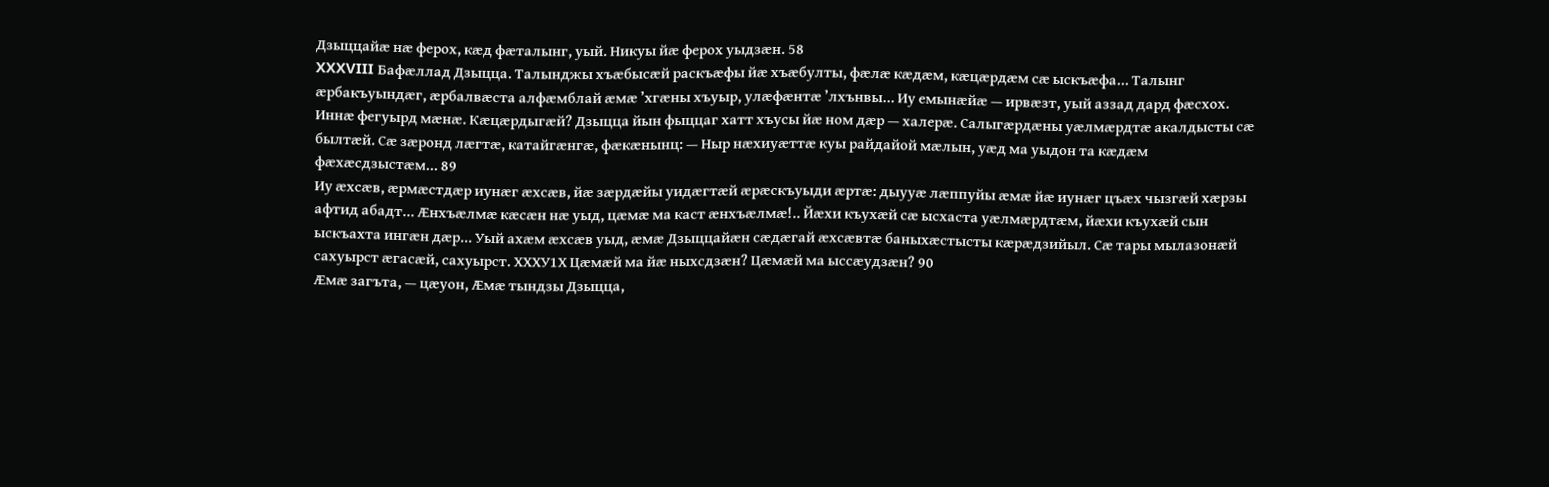Дзыццайæ нæ ферох, кæд фæталынг, уый. Никуы йæ ферох уыдзæн. 58
XXXVIII Бафæллад Дзыцца. Талынджы хъæбысæй раскъæфы йæ хъæбулты, фæлæ кæдæм, кæцæрдæм сæ ыскъæфа... Талынг æрбакъуындæг, æрбалвæста алфæмблай æмæ ’хгæны хъуыр, улæфæнтæ ’лхънвы... Иу емынæйæ — ирвæзт, уый аззад дард фæсхох. Иннæ фегуырд мæнæ. Кæцæрдыгæй? Дзыцца йын фыццаг хатт хъусы йæ ном дæр — халерæ. Салыгæрдæны уæлмæрдтæ акалдысты сæ былтæй. Сæ зæронд лæгтæ, катайгæнгæ, фæкæнынц: — Ныр нæхиуæттæ куы райдайой мæлын, уæд ма уыдон та кæдæм фæхæсдзыстæм... 89
Иу æхсæв, æрмæстдæр иунæг æхсæв, йæ зæрдæйы уидæгтæй æрæскъуыди æртæ: дыууæ лæппуйы æмæ йæ иунæг цъæх чызгæй хæрзы афтид абадт... Æнхъæлмæ кæсæн нæ уыд, цæмæ ма каст æнхъæлмæ!.. Йæхи къухæй сæ ысхаста уæлмæрдтæм, йæхи къухæй сын ыскъахта ингæн дæр... Уый ахæм æхсæв уыд, æмæ Дзыццайæн сæдæгай æхсæвтæ баныхæстысты кæрæдзийыл. Сæ тары мылазонæй сахуырст æгасæй, сахуырст. ХХХУ1Х Цæмæй ма йæ ныхсдзæн? Цæмæй ма ыссæудзæн? 90
Æмæ загъта, — цæуон, Æмæ тындзы Дзыцца,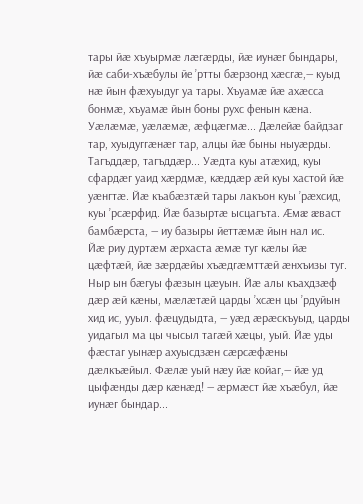тары йæ хъуырмæ лæгæрды, йæ иунæг бындары, йæ саби-хъæбулы йе ’ртты бæрзонд хæсгæ,— куыд нæ йын фæхуыдуг уа тары. Хъуамæ йæ ахæсса бонмæ, хъуамæ йын боны рухс фенын кæна. Уæлæмæ, уæлæмæ, æфцæгмæ... Дæлейæ байдзаг тар, хуыдуггæнæг тар, алцы йæ быны ныуæрды. Тагъддæр, тагъддæр... Уæдта куы атæхид, куы сфардæг уаид хæрдмæ, кæддæр æй куы хастой йæ уæнгтæ. Йæ къабæзтæй тары лакъон куы ’рæхсид, куы ’рсæрфид. Йæ базыртæ ысцагъта. Æмæ æваст бамбæрста, — иу базыры йеттæмæ йын нал ис.
Йæ риу дуртæм æрхаста æмæ туг кæлы йæ цæфтæй, йæ зæрдæйы хъæдгæмттæй æнхъизы туг. Ныр ын бæгуы фæзын цæуын. Йæ алы къахдзæф дæр æй кæны, мæлæтæй царды ’хсæн цы ’рдуйын хид ис, ууыл. фæцудыдта, — уæд æрæскъуыд, царды уидагыл ма цы чысыл тагæй хæцы, уый. Йæ уды фæстаг уынæр ахуысдзæн сæрсæфæны дæлкъæйыл. Фæлæ уый нæу йæ койаг,— йæ уд цыфæнды дæр кæнæд! — æрмæст йæ хъæбул, йæ иунæг бындар...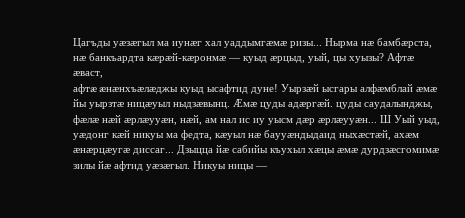Цагъды уæзæгыл ма иунæг хал уаддымгæмæ ризы... Нырма нæ бамбæрста, нæ банкъардта кæрæй-кæронмæ — куыд æрцыд, уый, цы хуызы? Афтæ æваст,
афтæ æнæнхъæлæджы куыд ысафтид дуне! Уырзæй ысгары алфæмблай æмæ йы уырзтæ ницæуыл ныдзæвынц. Æмæ цуды адæргæй. цуды саудалынджы, фæлæ нæй æрлæууæн, нæй, ам нал ис иу уысм дæр æрлæууæн... Ш Уый уыд, уæдонг кæй никуы ма федта, кæуыл нæ баууæндыдаид ныхæстæй, ахæм æнæрцæугæ диссаг... Дзыцца йæ сабийы къухыл хæцы æмæ дурдзæсгомимæ зилы йæ афтид уæзæгыл. Никуы ницы —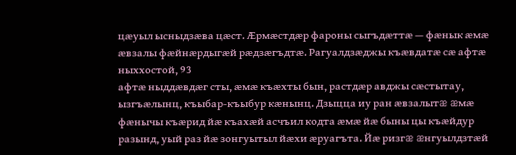цæуыл ысныдзæва цæст. Æрмæстдæр фароны сыгъдæттæ — фæнык æмæ æвзалы фæйнæрдыгæй рæдзæгъдтæ. Рагуалдзæджы къæвдатæ сæ афтæ ныххостой, 93
афтæ ныддæвдæг сты, æмæ къæхты бын, растдæр авджы сæстытау, ызгъæлынц, къыбар-къыбур кæнынц. Дзыцца иу ран æвзалытæ æмæ фæнычы къæрид йæ къахæй асчъил кодта æмæ йæ быны цы къæйдур разынд, уый раз йæ зонгуытыл йæхи æруагъта. Йæ ризгæ æнгуылдзтæй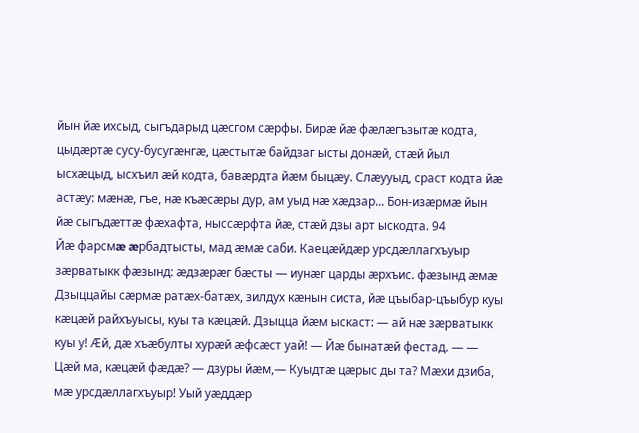йын йæ ихсыд, сыгъдарыд цæсгом сæрфы. Бирæ йæ фæлæгъзытæ кодта, цыдæртæ сусу-бусугæнгæ, цæстытæ байдзаг ысты донæй, стæй йыл ысхæцыд, ысхъил æй кодта, бавæрдта йæм быцæу. Слæууыд, сраст кодта йæ астæу: мæнæ, гъе, нæ къæсæры дур, ам уыд нæ хæдзар... Бон-изæрмæ йын йæ сыгъдæттæ фæхафта, ныссæрфта йæ, стæй дзы арт ыскодта. 94
Йæ фарсмæ æрбадтысты, мад æмæ саби. Каецæйдæр урсдæллагхъуыр зæрватыкк фæзынд: æдзæрæг бæсты — иунæг царды æрхъис. фæзынд æмæ Дзыццайы сæрмæ ратæх-батæх, зилдух кæнын систа, йæ цъыбар-цъыбур куы кæцæй райхъуысы, куы та кæцæй. Дзыцца йæм ыскаст: — ай нæ зæрватыкк куы у! Æй, дæ хъæбулты хурæй æфсæст уай! — Йæ бынатæй фестад. — — Цæй ма, кæцæй фæдæ? — дзуры йæм,— Куыдтæ цæрыс ды та? Мæхи дзиба, мæ урсдæллагхъуыр! Уый уæддæр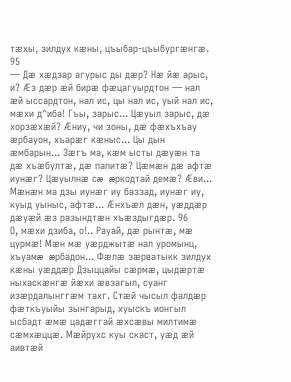тæхы, зилдух кæны, цъыбар-цъыбургæнгæ. 95
— Дæ хæдзар агурыс ды дæр? Нæ йæ арыс, и? Æз дæр æй бирæ фæцагуырдтон — нал æй ыссардтон, нал ис, цы нал ис, уый нал ис, мæхи д^иба! Гъы, зарыс... Цæуыл зарыс, дæ хорзæхæй? Æниу, чи зоны, дæ фæхъхъау æрбауон, хъарæг кæныс... Цы дын æмбарын... Зæгъ ма, кæм ысты дæуæн та дæ хъæбултæ, дæ папитæ? Цæмæн дæ афтæ иунæг? Цæуылнæ сæ æркодтай демæ? Æви... Мæнæн ма дзы иунæг иу баззад, иунæг иу, куыд уыныс, афтæ... Æнхъæл дæн, уæддæр дæуæй æз разындтæн хъæздыгдæр. 96
О, мæхи дзиба, о!.. Рауай, дæ рынтæ, мæ цурмæ! Мæн мæ уæрджытæ нал уромынц, хъуамæ æрбадон... Фæлæ зæрватыкк зилдух кæны уæддæр Дзыццайы сæрмæ, цыдæртæ ныхаскæнгæ йæхи æвзагыл, суанг изæрдалынггæм тахг. Стæй чысыл фалдæр фæткъуыйы зынгарыд, хуыскъ ионгыл ысбадт æмæ цадæггай æхсæвы милтимæ сæмхæццæ. Мæйрухс куы скаст, уæд æй аивтæй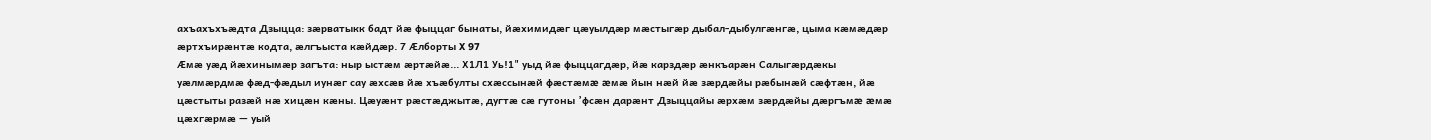ахъахъхъæдта Дзыцца: зæрватыкк бадт йæ фыццаг бынаты, йæхимидæг цæуылдæр мæстыгæр дыбал-дыбулгæнгæ, цыма кæмæдæр æртхъирæнтæ кодта, æлгъыста кæйдæр. 7 Æлборты X 97
Æмæ уæд йæхинымæр загъта: ныр ыстæм æртæйæ... Х1Л1 Уь!1" уыд йæ фыццагдæр, йæ карздæр æнкъарæн Салыгæрдæкы уæлмæрдмæ фæд-фæдыл иунæг сау æхсæв йæ хъæбулты схæссынæй фæстæмæ æмæ йын нæй йæ зæрдæйы рæбынæй сæфтæн, йæ цæстыты разæй нæ хицæн кæны. Цæуæнт рæстæджытæ, дугтæ сæ гутоны ’фсæн дарæнт Дзыццайы æрхæм зæрдæйы дæргъмæ æмæ цæхгæрмæ — уый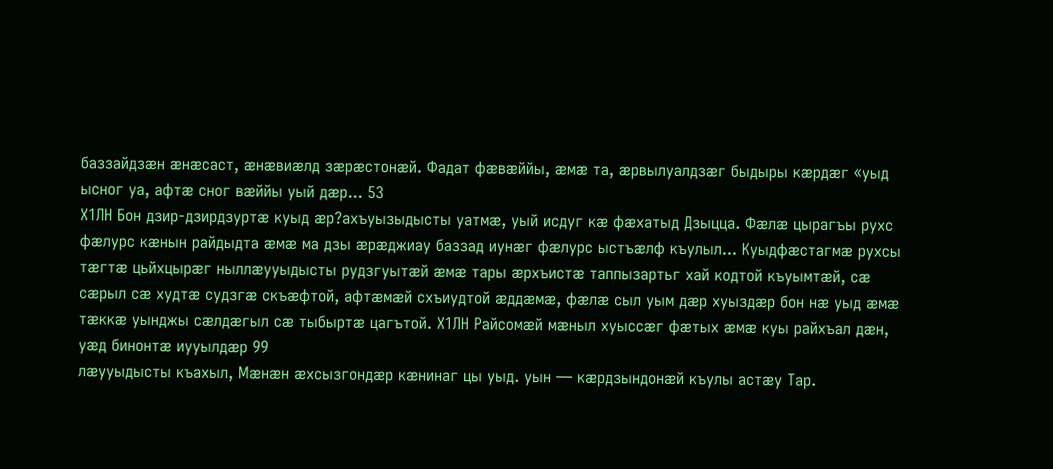баззайдзæн æнæсаст, æнæвиæлд зæрæстонæй. Фадат фæвæййы, æмæ та, æрвылуалдзæг быдыры кæрдæг «уыд ысног уа, афтæ сног вæййы уый дæр... 53
Х1ЛН Бон дзир-дзирдзуртæ куыд æр?ахъуызыдысты уатмæ, уый исдуг кæ фæхатыд Дзыцца. Фæлæ цырагъы рухс фæлурс кæнын райдыдта æмæ ма дзы æрæджиау баззад иунæг фæлурс ыстъæлф къулыл... Куыдфæстагмæ рухсы тæгтæ цьйхцырæг ныллæууыдысты рудзгуытæй æмæ тары æрхъистæ таппызартьг хай кодтой къуымтæй, сæ сæрыл сæ худтæ судзгæ скъæфтой, афтæмæй схъиудтой æддæмæ, фæлæ сыл уым дæр хуыздæр бон нæ уыд æмæ тæккæ уынджы сæлдæгыл сæ тыбыртæ цагътой. Х1ЛН Райсомæй мæныл хуыссæг фæтых æмæ куы райхъал дæн, уæд бинонтæ иууылдæр 99
лæууыдысты къахыл, Мæнæн æхсызгондæр кæнинаг цы уыд. уын — кæрдзындонæй къулы астæу Тар.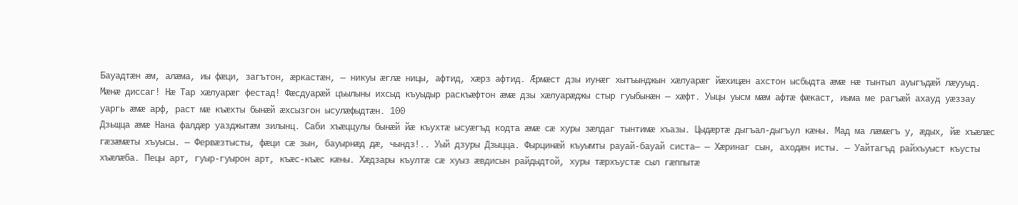Бауадтæн æм, алæма, иы фæци, загътон, æркастæн, — никуы æглæ ницы, афтид, хæрз афтид. Æрмæст дзы иунæг хытъынджын хæлуарæг йæхицæн ахстон ысбыдта æмæ нæ тынтыл ауыгъдæй лæууыд. Мæнæ диссаг! Нæ Тар хæлуарæг фестад! Фæсдуарæй цъылыны ихсыд къуыдыр раскъæфтон æмæ дзы хæлуарæджы стыр гуыбынæн — хæфт. Уыцы уысм мæм афтæ фæкаст, иыма ме рагъæй ахауд уæззау уаргь æмæ арф, раст мæ къæхты бынæй æхсызгон ысулæфыдтæн. 100
Дзьщца æмæ Нана фалдæр уазджытæм зилынц. Саби хъæццулы бынæй йæ къухтæ ысуæгъд кодта æмæ сæ хуры зæлдаг тынтимæ хъазы. Цыдæртæ дыгъал-дыгъул кæны. Мад ма лæмæгъ у, æдых, йæ хъæлæс гæзæмæты хъуысы. — Фервæзтысты, фæци сæ зын, бауырнæд дæ, чындз!.. Уый дзуры Дзыцца. Фырцинæй къуымты рауай-бауай систа— — Хæринаг сын, аходæн исты. — Уайтагъд райхъуыст къусты хъæлæба. Пецы арт, гуыр-гуырон арт, къæс-къæс кæны. Хæдзары къултæ сæ хуыз æвдисын райдыдтой, хуры тæрхъустæ сыл гæппытæ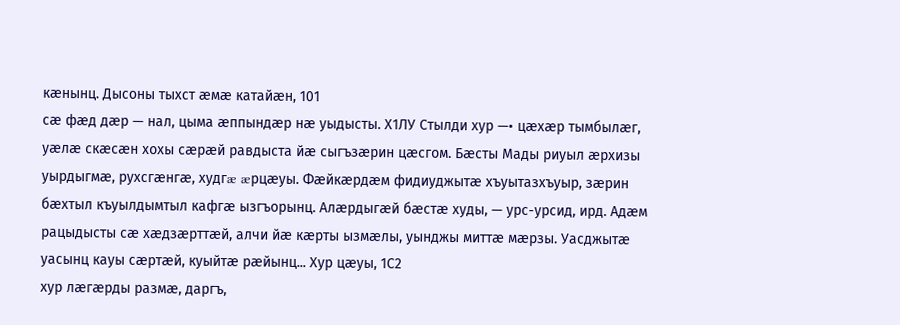кæнынц. Дысоны тыхст æмæ катайæн, 101
сæ фæд дæр — нал, цыма æппындæр нæ уыдысты. Х1ЛУ Стылди хур —• цæхæр тымбылæг, уæлæ скæсæн хохы сæрæй равдыста йæ сыгъзæрин цæсгом. Бæсты Мады риуыл æрхизы уырдыгмæ, рухсгæнгæ, худгæ æрцæуы. Фæйкæрдæм фидиуджытæ хъуытазхъуыр, зæрин бæхтыл къуылдымтыл кафгæ ызгъорынц. Алæрдыгæй бæстæ худы, — урс-урсид, ирд. Адæм рацыдысты сæ хæдзæрттæй, алчи йæ кæрты ызмæлы, уынджы миттæ мæрзы. Уасджытæ уасынц кауы сæртæй, куыйтæ рæйынц... Хур цæуы, 1С2
хур лæгæрды размæ, даргъ,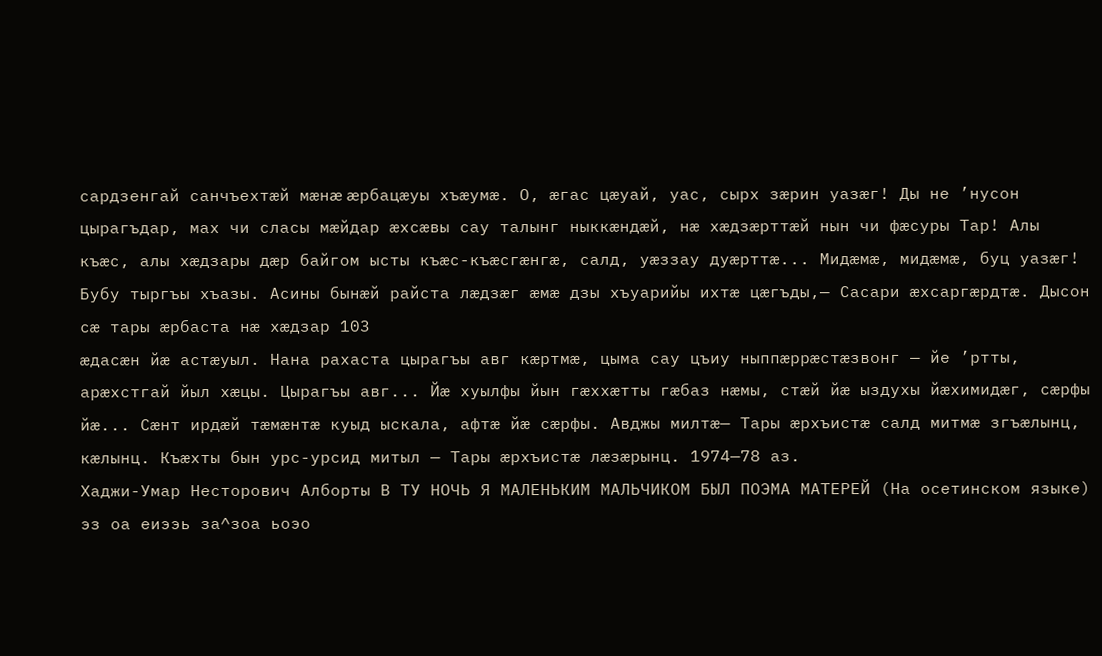сардзенгай санчъехтæй мæнæ æрбацæуы хъæумæ. О, æгас цæуай, уас, сырх зæрин уазæг! Ды не ’нусон цырагъдар, мах чи сласы мæйдар æхсæвы сау талынг ныккæндæй, нæ хæдзæрттæй нын чи фæсуры Тар! Алы къæс, алы хæдзары дæр байгом ысты къæс-къæсгæнгæ, салд, уæззау дуæрттæ... Мидæмæ, мидæмæ, буц уазæг! Бубу тыргъы хъазы. Асины бынæй райста лæдзæг æмæ дзы хъуарийы ихтæ цæгъды,— Сасари æхсаргæрдтæ. Дысон сæ тары æрбаста нæ хæдзар 103
æдасæн йæ астæуыл. Нана рахаста цырагъы авг кæртмæ, цыма сау цъиу ныппæррæстæзвонг — йе ’ртты, арæхстгай йыл хæцы. Цырагъы авг... Йæ хуылфы йын гæххæтты гæбаз нæмы, стæй йæ ыздухы йæхимидæг, сæрфы йæ... Сæнт ирдæй тæмæнтæ куыд ыскала, афтæ йæ сæрфы. Авджы милтæ— Тары æрхъистæ салд митмæ згъæлынц, кæлынц. Къæхты бын урс-урсид митыл — Тары æрхъистæ лæзæрынц. 1974—78 аз.
Хаджи-Умар Несторович Алборты В ТУ НОЧЬ Я МАЛЕНЬКИМ МАЛЬЧИКОМ БЫЛ ПОЭМА МАТЕРЕЙ (На осетинском языке) эз оа еиээь за^зоа ьоэо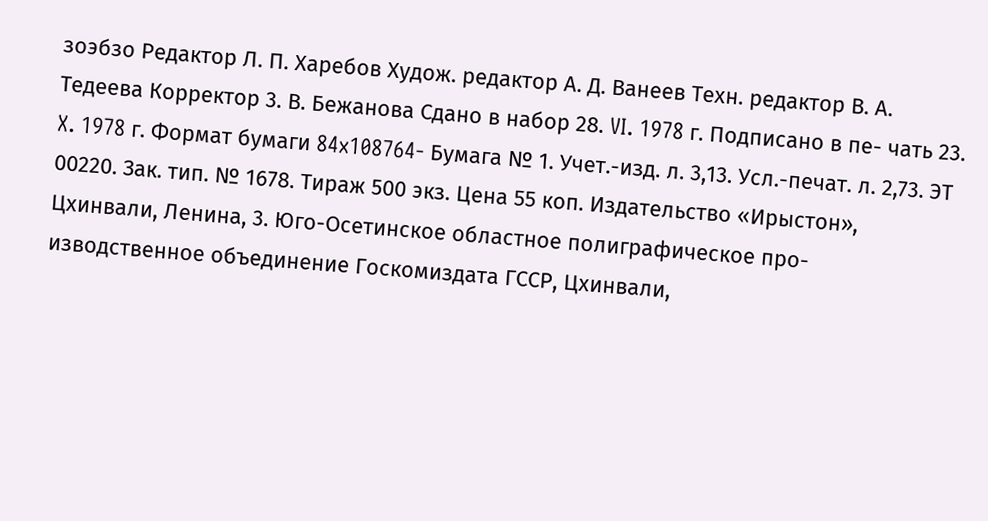зоэбзо Редактор Л. П. Харебов Худож. редактор А. Д. Ванеев Техн. редактор В. А. Тедеева Корректор 3. В. Бежанова Сдано в набор 28. VI. 1978 г. Подписано в пе- чать 23. X. 1978 г. Формат бумаги 84x108764- Бумага № 1. Учет.-изд. л. 3,13. Усл.-печат. л. 2,73. ЭТ 00220. Зак. тип. № 1678. Тираж 500 экз. Цена 55 коп. Издательство «Ирыстон», Цхинвали, Ленина, 3. Юго-Осетинское областное полиграфическое про- изводственное объединение Госкомиздата ГССР, Цхинвали,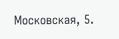Московская, 5.